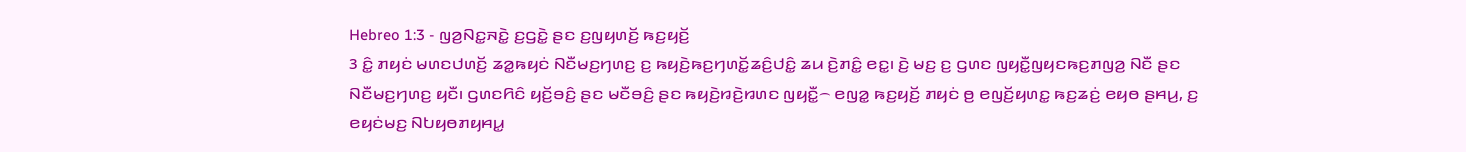Hebreo 1:3 - ꤜꤤ꤬ꤡꤢ꤭ꤏꤢꤧ꤭ ꤢ꤬ꤞꤢꤧ꤭ ꤔꤢ ꤢ꤬ꤜꤟꤛꤢꤩ꤬ ꤒꤢ꤬ꤟꤢꤩ꤬
3 ꤢꤨ꤭ ꤊꤟꤢꤦ ꤗꤛꤢꤓꤛꤢꤩ꤬ ꤘꤤ꤭ꤒꤟꤢꤦ ꤡꤢꤪꤗꤢ꤬ꤚꤛꤢ꤬ ꤢ꤬ ꤒꤟꤢꤧ꤬ꤒꤢ꤬ꤚꤛꤢꤩ꤭ꤘꤢꤨ꤬ꤓꤢꤨ꤭ ꤘꤣ ꤢꤧ꤬ꤊꤢꤨ꤭ ꤕꤢ꤭꤯ ꤢꤧ꤬ ꤗꤢ꤬ ꤢ꤬ ꤞꤛꤢ ꤜꤟꤢꤪ꤭ꤜꤟꤢꤒꤢ꤬ꤊꤜꤤ꤬ ꤡꤢꤪ ꤔꤢ ꤡꤢꤪꤗꤢ꤬ꤚꤛꤢ꤬ ꤟꤢꤪ꤯ ꤞꤛꤢꤖꤢꤨ ꤟꤢꤩ꤬ꤋꤢꤨ꤬ ꤔꤢ ꤗꤢꤪꤋꤢꤨ꤬ ꤔꤢ ꤒꤟꤢꤧ꤬ꤙꤢꤧ꤬ꤙꤛꤢ ꤜꤟꤢꤪ꤭꤮ ꤕꤜꤤ꤭ ꤒꤢ꤬ꤟꤢꤩ꤬ ꤊꤟꤢꤦ ꤥ꤬ ꤕꤜꤢꤩ꤬ꤟꤛꤢ꤭ ꤒꤢ꤬ꤘꤢꤦ꤬ ꤕꤟꤥ ꤔꤌꤣ꤬, ꤢ꤬ ꤕꤟꤢꤦꤗꤢ꤬ ꤡꤝꤟꤥꤊꤟꤌꤣ꤭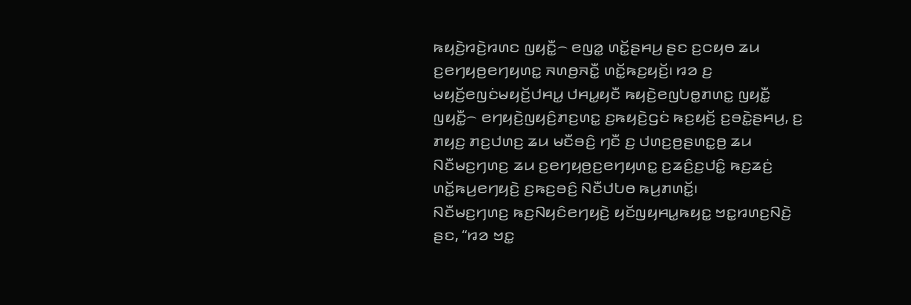ꤒꤟꤢꤧ꤬ꤙꤢꤧ꤬ꤙꤛꤢ ꤜꤟꤢꤪ꤭꤮ ꤕꤜꤤ꤭ ꤛꤢꤩ꤭ꤔꤌꤣ꤬ ꤔꤢ ꤢ꤬ꤍꤟꤥ ꤘꤣ ꤢ꤬ꤕꤚꤟꤥ꤬ꤕꤚꤟꤛꤢ꤭ ꤏꤛꤥ꤬ꤏꤢꤪ꤭ ꤛꤢꤩ꤭ꤒꤢ꤬ꤟꤢꤩ꤬꤯ ꤙꤤ ꤢ꤬ ꤗꤟꤢꤩ꤬ꤕꤜꤢꤦꤗꤟꤢꤩ꤬ꤓꤌꤣ꤭ ꤓꤌꤣ꤭ꤟꤢꤪ ꤒꤟꤢꤧ꤬ꤕꤜꤝꤥ꤭ꤊꤛꤢ꤭ ꤜꤟꤢꤪ꤭ ꤜꤟꤢꤪ꤭꤮ ꤕꤚꤟꤢꤧ꤬ꤜꤟꤢꤨ꤬ꤊꤢ꤬ꤛꤢ꤭ ꤢ꤬ꤒꤟꤢꤧ꤬ꤞꤢꤦ ꤒꤢ꤬ꤟꤢꤩ꤬ ꤢ꤬ꤋꤢꤧ꤭ꤔꤌꤣ꤬, ꤢ꤬ ꤊꤟꤢ꤬ ꤊꤢ꤬ꤓꤛꤢ꤬ ꤘꤣ ꤗꤢꤪꤋꤢꤨ꤬ ꤚꤢꤪ ꤢ꤬ ꤓꤛꤢ꤬ꤥ꤬ꤔꤛꤢ꤭ꤥ꤬ ꤘꤣ ꤡꤢꤪꤗꤢ꤬ꤚꤛꤢ꤬ ꤘꤣ ꤢ꤬ꤕꤚꤟꤥ꤬ꤢ꤬ꤕꤚꤟꤛꤢ꤭ ꤢ꤬ꤘꤢꤨ꤬ꤢ꤬ꤓꤢꤨ꤭ ꤒꤢ꤬ꤘꤢꤦ꤬ ꤛꤢꤩ꤭ꤒꤣ꤬ꤕꤚꤟꤢꤧ꤬ ꤢ꤬ꤒꤢ꤬ꤋꤢꤨ꤬ ꤡꤢꤪꤓꤝꤥ ꤒꤣ꤬ꤊꤛꤢꤩ꤭꤯
ꤡꤢꤪꤗꤢ꤬ꤚꤛꤢ꤬ ꤒꤢ꤬ꤡꤟꤢꤨꤕꤚꤟꤢꤧ꤬ ꤟꤢꤩꤜꤟꤌꤣ꤭ꤒꤟꤢ꤭ ꤠꤢ꤭ꤙꤛꤢ꤬ꤡꤢꤧ꤬ ꤔꤢ, “ꤙꤤ ꤠꤢ꤭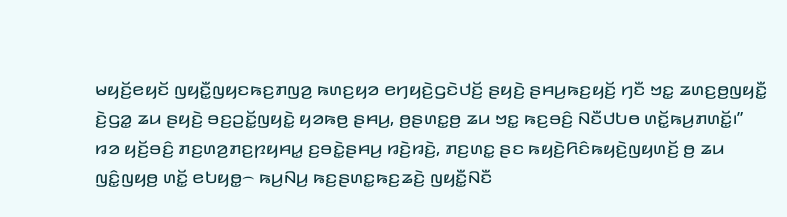ꤗꤟꤢꤩ꤬ꤕꤟꤢꤩ ꤜꤟꤢꤪ꤭ꤜꤟꤢꤒꤢ꤬ꤊꤜꤤ꤬ ꤒꤛꤢ꤬ꤟꤤ ꤕꤚꤟꤢꤧ꤬ꤞꤢꤧꤓꤢꤩ꤬ ꤔꤟꤢꤧ꤬ ꤔꤌꤣ꤬ꤒꤢ꤬ꤟꤢꤩ꤬ ꤚꤢꤪ ꤠꤢ꤭ ꤘꤛꤢ꤬ꤥ꤬ꤜꤟꤢꤪ꤭ ꤢꤧ꤬ꤞꤤ꤭ ꤘꤣ ꤔꤟꤢꤧ꤬ ꤋꤢ꤬ꤑꤢꤩ꤭ꤜꤟꤢꤧ꤭ ꤟꤤꤒꤥ꤬ ꤔꤌꤣ꤬, ꤥ꤬ꤔꤛꤢ꤭ꤥ꤬ ꤘꤣ ꤠꤢ꤭ ꤒꤢ꤬ꤋꤢꤨ꤬ ꤡꤢꤪꤓꤝꤥ ꤛꤢꤩ꤭ꤒꤣ꤬ꤊꤛꤢꤩ꤭꤯”
ꤙꤤ ꤟꤢꤩ꤬ꤋꤢꤨ꤬ ꤊꤢ꤬ꤛꤤ꤬ꤊꤢ꤬ꤐꤟꤌꤣ꤭ ꤢ꤬ꤋꤢꤧ꤭ꤔꤌꤣ꤬ ꤙꤢꤧ꤬ꤙꤢꤧ꤬, ꤊꤢ꤬ꤛꤢ꤭ ꤔꤢ ꤒꤟꤢꤧ꤬ꤖꤢꤨꤒꤟꤢꤧ꤬ꤜꤟꤛꤢꤩ꤬ ꤥ꤬ ꤘꤣ ꤜꤢꤨ꤭ꤜꤟꤥ꤬ ꤛꤢꤩ꤭ ꤕꤝꤟꤥ꤭꤮ ꤒꤣ꤬ꤡꤣ꤬ ꤒꤢ꤬ꤔꤛꤢ꤭ꤒꤢ꤬ꤘꤢꤧ꤬ ꤜꤟꤢꤪ꤭ꤡꤢꤪ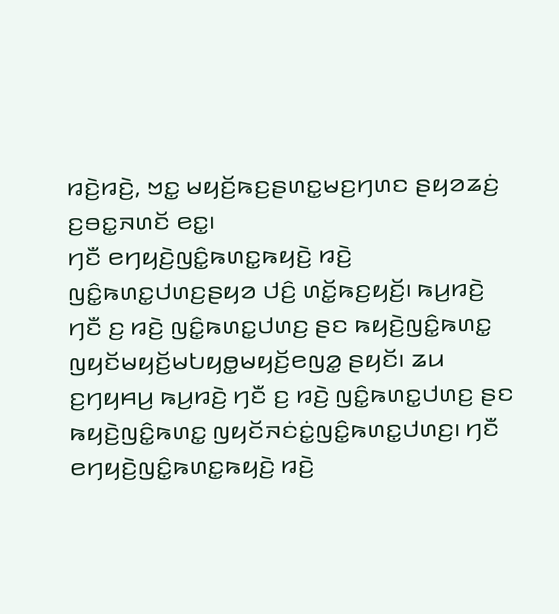ꤙꤢꤧ꤬ꤙꤢꤧ꤬, ꤠꤢ꤭ ꤗꤟꤢꤩ꤬ꤒꤢ꤬ꤔꤛꤢ꤭ꤗꤢ꤬ꤚꤛꤢ ꤔꤟꤤꤘꤢꤦ꤬ ꤢ꤬ꤋꤢ꤭ꤏꤛꤢꤩ ꤕꤢ꤭꤯
ꤚꤢꤪ ꤕꤚꤟꤢꤧ꤬ꤜꤢꤨ꤭ꤒꤛꤢ꤭ꤒꤟꤢꤧ꤬ ꤙꤢꤧ꤬ ꤜꤢꤨ꤭ꤒꤛꤢ꤭ꤓꤛꤢ꤬ꤔꤟꤤ ꤓꤢꤨ꤬ ꤛꤢꤩ꤭ꤒꤢ꤬ꤟꤢꤩ꤬꤯ ꤒꤣ꤬ꤙꤢꤧ꤬ ꤚꤢꤪ ꤢ꤬ ꤙꤢꤧ꤬ ꤜꤢꤨ꤭ꤒꤛꤢ꤭ꤓꤛꤢ꤬ ꤔꤢ ꤒꤟꤢꤧ꤬ꤜꤢꤨ꤭ꤒꤛꤢ꤭ ꤜꤟꤢꤩꤗꤟꤢꤩ꤬ꤗꤝꤟꤥ꤭ꤗꤟꤢꤩ꤬ꤕꤜꤤ꤭ ꤔꤟꤢꤩ꤯ ꤘꤣ ꤢ꤬ꤚꤟꤌꤣ꤬ ꤒꤣ꤬ꤙꤢꤧ꤬ ꤚꤢꤪ ꤢ꤬ ꤙꤢꤧ꤬ ꤜꤢꤨ꤭ꤒꤛꤢ꤭ꤓꤛꤢ꤬ ꤔꤢ ꤒꤟꤢꤧ꤬ꤜꤢꤨ꤭ꤒꤛꤢ꤭ ꤜꤟꤢꤩꤏꤢꤦꤢꤦ꤭ꤜꤢꤨ꤭ꤒꤛꤢ꤭ꤓꤛꤢ꤬꤯ ꤚꤢꤪ ꤕꤚꤟꤢꤧ꤬ꤜꤢꤨ꤭ꤒꤛꤢ꤭ꤒꤟꤢꤧ꤬ ꤙꤢꤧ꤬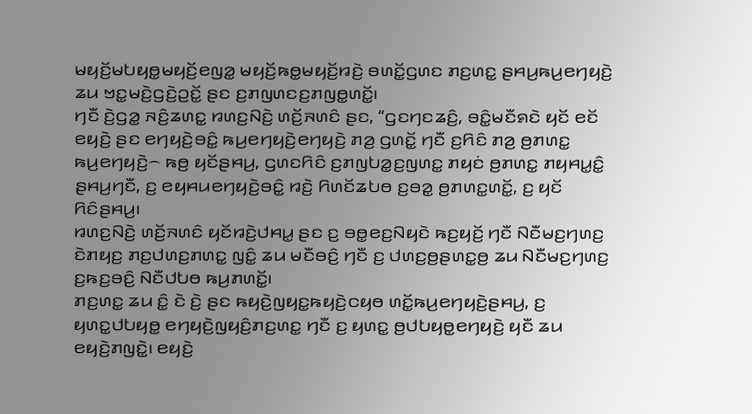ꤗꤟꤢꤩ꤬ꤗꤝꤟꤥ꤭ꤗꤟꤢꤩ꤬ꤕꤜꤤ꤭ ꤗꤟꤢꤩ꤬ꤒꤥ꤭ꤗꤟꤢꤩ꤬ꤙꤢꤧ꤬ ꤋꤛꤢꤩ꤭ꤞꤛꤢ ꤊꤢ꤬ꤛꤢ꤭ ꤔꤌꤣ꤬ꤒꤣ꤬ꤕꤚꤟꤢꤧ꤬ ꤘꤣ ꤠꤢ꤭ꤗꤢꤧ꤬ꤞꤢꤧ꤬ꤑꤢꤩ꤭ ꤔꤢ ꤢ꤬ꤊꤜꤛꤢꤢ꤬ꤊꤜꤥ꤭ꤛꤢꤩ꤭꤯
ꤚꤢꤪ ꤢꤧ꤬ꤞꤤ꤭ ꤏꤢꤨ꤬ꤘꤛꤢ꤭ ꤙꤛꤢ꤬ꤡꤢꤧ꤬ ꤛꤢꤩ꤬ꤏꤛꤢꤨ ꤔꤢ, “ꤞꤢꤚꤢꤘꤢꤨ꤬, ꤋꤢꤨ꤭ꤗꤢꤪꤎꤢꤧ ꤟꤢꤩ ꤕꤢꤩ ꤕꤟꤢꤧ꤬ ꤔꤢ ꤕꤚꤟꤢꤧ꤬ꤋꤢꤨ꤭ ꤒꤣ꤬ꤕꤚꤟꤢꤧ꤬ꤕꤚꤟꤢꤧ꤬ ꤊꤤ꤬ ꤞꤛꤢꤩ꤭ ꤚꤢꤪ ꤢ꤬ꤖꤢꤨ ꤊꤤ꤬ ꤥ꤬ꤊꤛꤢ꤭ ꤒꤣ꤬ꤕꤚꤟꤢꤧ꤬꤮ ꤒꤥ꤬ ꤟꤢꤩꤔꤌꤣ꤬, ꤞꤛꤢꤖꤢꤨ ꤢ꤬ꤊꤜꤝꤤ꤭ꤢ꤬ꤜꤛꤢ꤭ ꤊꤟꤢꤦ ꤥ꤬ꤊꤛꤢ꤭ ꤊꤟꤌꤣ꤭ꤢꤨ꤭ ꤔꤌꤣ꤬ꤚꤢꤪ, ꤢ꤬ ꤕꤟꤌꤣꤕꤚꤟꤢꤧ꤬ꤋꤢꤨ꤭ ꤙꤢꤧ꤬ ꤖꤛꤢꤩꤘꤝꤥ ꤢ꤬ꤋꤤ꤭ ꤥ꤬ꤊꤛꤢ꤭ꤛꤢꤩ꤭, ꤢ꤬ ꤟꤢꤩ ꤖꤢꤨꤔꤌꤣ꤬꤯
ꤙꤛꤢ꤬ꤡꤢꤧ꤬ ꤛꤢꤩ꤬ꤏꤛꤢꤨ ꤟꤢꤩꤙꤢꤧ꤬ꤓꤌꤣ꤭ ꤔꤢ ꤢ꤬ ꤋꤥ꤭ꤕꤢ꤬ꤡꤟꤢꤧ ꤒꤢ꤬ꤟꤢꤩ꤬ ꤚꤢꤪ ꤡꤢꤪꤗꤢ꤬ꤚꤛꤢ꤬ ꤢꤧꤊꤟꤢ꤬ ꤊꤢ꤬ꤓꤛꤢ꤬ꤊꤛꤢ꤭ ꤜꤢꤨ꤭ ꤘꤣ ꤗꤢꤪꤋꤢꤨ꤬ ꤚꤢꤪ ꤢ꤬ ꤓꤛꤢ꤬ꤥ꤬ꤔꤛꤢ꤭ꤥ꤬ ꤘꤣ ꤡꤢꤪꤗꤢ꤬ꤚꤛꤢ꤬ ꤢ꤬ꤒꤢ꤬ꤋꤢꤨ꤬ ꤡꤢꤪꤓꤝꤥ ꤒꤣ꤬ꤊꤛꤢꤩ꤭꤯
ꤊꤢ꤬ꤛꤢ꤭ ꤘꤣ ꤢꤨ꤭ ꤢꤧ ꤢꤧ꤬ ꤔꤢ ꤒꤟꤢꤧ꤬ꤜꤟꤢ꤭ꤒꤟꤢꤧ꤬ꤍꤟꤥ ꤛꤢꤩ꤭ꤒꤣ꤬ꤕꤚꤟꤢꤧ꤬ꤔꤌꤣ꤬, ꤢ꤬ ꤟꤛꤢ꤭ꤓꤝꤟꤥ꤭ ꤕꤚꤟꤢꤧ꤬ꤜꤟꤢꤨ꤬ꤊꤢ꤬ꤛꤢ꤭ ꤚꤢꤪ ꤢ꤬ ꤟꤛꤢ꤭ ꤥ꤬ꤓꤝꤟꤥ꤭ꤕꤚꤟꤢꤧ꤬ ꤟꤢꤪ ꤘꤣ ꤕꤟꤢꤧ꤬ꤊꤜꤢꤧ꤭꤯ ꤕꤟꤢꤧ꤬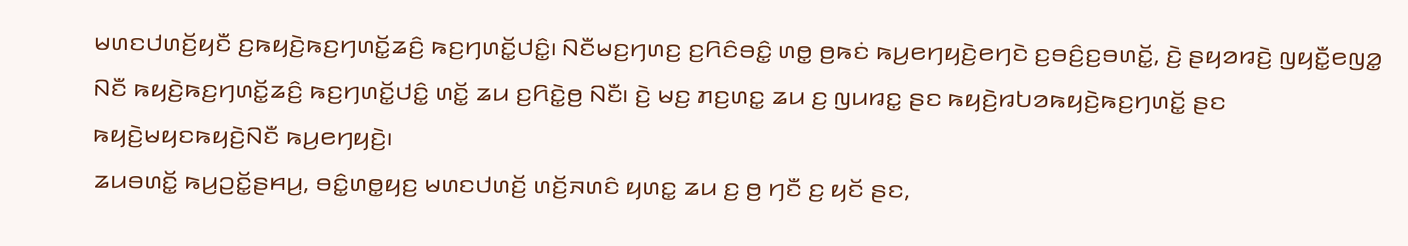ꤗꤛꤢꤓꤛꤢꤩ꤬ꤟꤢꤪ ꤢ꤬ꤒꤟꤢꤧ꤬ꤒꤢ꤬ꤚꤛꤢꤩ꤭ꤘꤢꤨ꤬ ꤒꤢ꤬ꤚꤛꤢꤩ꤭ꤓꤢꤨ꤭꤯ ꤡꤢꤪꤗꤢ꤬ꤚꤛꤢ꤬ ꤢ꤬ꤖꤢꤨꤋꤢꤨ꤭ ꤛꤥ꤭ ꤥ꤬ꤒꤢꤦ ꤒꤣ꤬ꤕꤚꤟꤢꤧ꤬ꤕꤚꤢꤧ ꤢ꤬ꤋꤢꤨ꤬ꤢ꤬ꤋꤛꤢꤩ꤭, ꤢꤧ꤬ ꤔꤟꤤꤙꤢꤧ꤬ ꤜꤟꤢꤪ꤭ꤕꤜꤤ꤭ ꤡꤢꤪ ꤒꤟꤢꤧ꤬ꤒꤢ꤬ꤚꤛꤢꤩ꤭ꤘꤢꤨ꤬ ꤒꤢ꤬ꤚꤛꤢꤩ꤭ꤓꤢꤨ꤭ ꤛꤢꤩ꤭ ꤘꤣ ꤢ꤬ꤖꤢꤧ꤭ꤥ꤬ ꤡꤢꤪ꤯ ꤢꤧ꤬ ꤗꤢ꤬ ꤊꤢ꤬ꤛꤢ꤭ ꤘꤣ ꤢ꤬ ꤜꤣꤙꤢ꤭ ꤔꤢ ꤒꤟꤢꤧ꤬ꤙꤝꤤꤒꤟꤢꤧ꤬ꤒꤢ꤬ꤚꤛꤢꤩ꤭ ꤔꤢ ꤒꤟꤢꤧ꤬ꤗꤟꤢꤒꤟꤢꤧ꤬ꤡꤢꤪ ꤒꤣ꤬ꤕꤚꤟꤢꤧ꤬꤯
ꤘꤣꤋꤛꤢꤩ꤭ ꤒꤣ꤬ꤑꤢꤩ꤭ꤔꤌꤣ꤬, ꤋꤢꤨ꤭ꤛꤥ꤭ꤟꤢ꤬ ꤗꤛꤢꤓꤛꤢꤩ꤬ ꤛꤢꤩ꤬ꤏꤛꤢꤨ ꤟꤛꤢ꤭ ꤘꤣ ꤢ꤬ ꤥ꤬ ꤚꤢꤪ ꤢ꤬ ꤟꤢꤩ ꤔꤢ,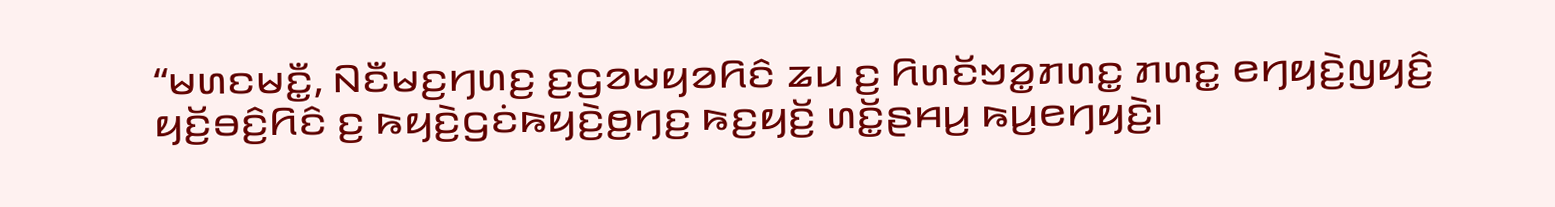“ꤗꤛꤢꤗꤢꤪ꤭, ꤡꤢꤪꤗꤢ꤬ꤚꤛꤢ꤬ ꤢ꤬ꤞꤤꤗꤟꤤꤖꤢꤨ ꤘꤣ ꤢ꤬ ꤖꤛꤢꤩꤠꤤ꤭ꤊꤛꤢ꤭ ꤊꤛꤢ꤭ ꤕꤚꤟꤢꤧ꤬ꤜꤟꤢꤨ꤬ ꤟꤢꤩ꤬ꤋꤢꤨ꤬ꤖꤢꤨ ꤢ꤬ ꤒꤟꤢꤧ꤬ꤞꤢꤦꤒꤟꤢꤧ꤬ꤥ꤬ꤚꤢ꤬ ꤒꤢ꤬ꤟꤢꤩ꤬ ꤛꤢꤩ꤭ꤔꤌꤣ꤬ ꤒꤣ꤬ꤕꤚꤟꤢꤧ꤬꤯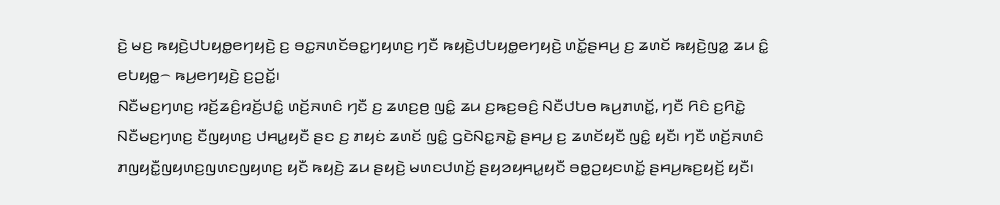ꤢꤧ꤬ ꤗꤢ꤬ ꤒꤟꤢꤧ꤬ꤓꤝꤟꤥ꤭ꤕꤚꤟꤢꤧ꤬ ꤢ꤬ ꤋꤢ꤭ꤏꤛꤢꤩꤋꤢ꤭ꤚꤟꤛꤢ꤬ ꤚꤢꤪ ꤒꤟꤢꤧ꤬ꤓꤝꤟꤥ꤭ꤕꤚꤟꤢꤧ꤬ ꤛꤢꤩ꤭ꤔꤌꤣ꤬ ꤢ꤬ ꤘꤛꤢꤩ ꤒꤟꤢꤧ꤬ꤜꤤ꤭ ꤘꤣ ꤢꤨ꤭ ꤕꤝꤟꤥ꤭꤮ ꤒꤣ꤬ꤕꤚꤟꤢꤧ꤬ ꤢ꤬ꤑꤢꤩ꤭꤯
ꤡꤢꤪꤗꤢ꤬ꤚꤛꤢ꤬ ꤙꤢꤩ꤬ꤘꤢꤨ꤬ꤙꤢꤩ꤬ꤓꤢꤨ꤭ ꤛꤢꤩ꤬ꤏꤛꤢꤨ ꤚꤢꤪ ꤢ꤬ ꤘꤛꤢ꤬ꤥ꤬ ꤜꤢꤨ꤭ ꤘꤣ ꤢ꤬ꤒꤢ꤬ꤋꤢꤨ꤬ ꤡꤢꤪꤓꤝꤥ ꤒꤣ꤬ꤊꤛꤢꤩ꤭, ꤚꤢꤪ ꤖꤢꤨ ꤢ꤬ꤖꤢꤧ꤭ ꤡꤢꤪꤗꤢ꤬ꤚꤛꤢ꤬ ꤢꤪꤜꤟꤛꤢ꤬ ꤓꤌꤣ꤭ꤟꤢꤪ ꤔꤢ ꤢ꤬ ꤊꤟꤢꤦ ꤘꤛꤢꤩ ꤜꤢꤨ꤭ ꤞꤢꤧꤡꤢ꤭ꤏꤢꤧ꤭ ꤔꤌꤣ꤬ ꤢ꤬ ꤘꤛꤢꤩꤟꤢꤪ ꤜꤢꤨ꤭ ꤟꤢꤪ꤯ ꤚꤢꤪ ꤛꤢꤩ꤬ꤏꤛꤢꤨ ꤊꤜꤟꤢꤪ꤭ꤜꤟꤛꤢ꤬ꤜꤛꤢꤜꤟꤛꤢ꤬ ꤟꤢꤪ ꤒꤟꤢꤧ꤬ ꤘꤣ ꤔꤟꤢꤧ꤬ ꤗꤛꤢꤓꤛꤢꤩ꤬ ꤔꤟꤤꤟꤌꤣ꤭ꤟꤢꤪ ꤋꤥ꤭ꤑꤟꤢꤛꤢꤩ꤭ ꤔꤌꤣ꤬ꤒꤢ꤬ꤟꤢꤩ꤬ ꤟꤢꤪ꤯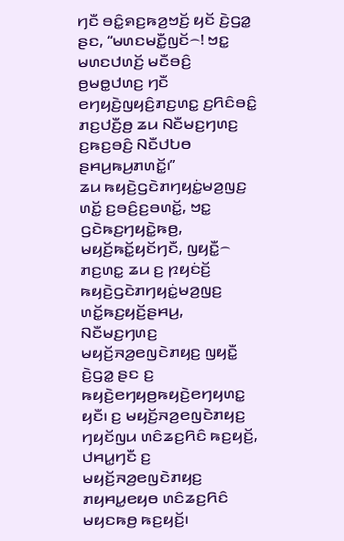ꤚꤢꤪ ꤋꤢꤨ꤭ꤎꤢ꤬ꤒꤤ꤬ꤠꤢꤩ꤬ ꤟꤢꤩ ꤢꤧ꤬ꤞꤤ꤭ ꤔꤢ, “ꤗꤛꤢꤗꤢꤪ꤭ꤜꤢꤩ꤮! ꤠꤢ꤭ ꤗꤛꤢꤓꤛꤢꤩ꤬ ꤗꤢꤪꤋꤢꤨ꤬ ꤥ꤬ꤗꤥ꤭ꤓꤛꤢ꤬ ꤚꤢꤪ ꤕꤚꤟꤢꤧ꤬ꤜꤟꤢꤨ꤬ꤊꤢ꤬ꤛꤢ꤭ ꤢ꤬ꤖꤢꤨꤋꤢꤨ꤭ ꤊꤢ꤬ꤓꤢꤪ꤬ꤥ꤬ ꤘꤣ ꤡꤢꤪꤗꤢ꤬ꤚꤛꤢ꤬ ꤢ꤬ꤒꤢ꤬ꤋꤢꤨ꤬ ꤡꤢꤪꤓꤝꤥ ꤔꤌꤣ꤬ꤒꤣ꤬ꤊꤛꤢꤩ꤭꤯”
ꤘꤣ ꤒꤟꤢꤧ꤬ꤞꤢꤧꤊꤚꤟꤢꤦ꤭ꤗꤤ꤬ꤜꤢ꤬ ꤛꤢꤩ꤭ ꤢ꤬ꤋꤢꤨ꤬ꤢ꤬ꤋꤛꤢꤩ꤭, ꤠꤢ꤭ ꤞꤢꤧꤒꤢ꤬ꤚꤟꤢꤧ꤭ꤒꤥ꤬, ꤗꤟꤢꤩ꤬ꤒꤢꤩ꤭ꤟꤢꤩꤚꤢꤪ, ꤜꤟꤢꤪ꤭꤮ ꤊꤢ꤬ꤛꤢ꤭ ꤘꤣ ꤢ꤬ ꤐꤟꤢꤦꤢꤩ꤬ ꤒꤟꤢꤧ꤬ꤞꤢꤧꤊꤚꤟꤢꤦ꤭ꤗꤤ꤬ꤜꤢ꤬ ꤛꤢꤩ꤭ꤒꤢ꤬ꤟꤢꤩ꤬ꤔꤌꤣ꤬, ꤡꤢꤪꤗꤢ꤬ꤚꤛꤢ꤬ ꤗꤟꤢꤩ꤬ꤏꤤ꤬ꤕꤜꤢꤧꤊꤟꤢ꤬ ꤜꤟꤢꤪ꤭ ꤢꤧ꤬ꤞꤤ꤭ ꤔꤢ ꤢ꤬ ꤒꤟꤢꤧ꤬ꤕꤚꤟꤥ꤬ꤒꤟꤢꤧ꤬ꤕꤚꤟꤛꤢ꤭ ꤟꤢꤪ꤯ ꤢ꤬ ꤗꤟꤢꤩ꤬ꤏꤤ꤬ꤕꤜꤢꤧꤊꤟꤢ꤬ ꤚꤟꤢꤩꤜꤣ ꤛꤢꤨꤘꤢ꤬ꤖꤢꤨ ꤒꤢ꤬ꤟꤢꤩ꤬, ꤓꤌꤣ꤭ꤚꤢꤪ ꤢ꤬ ꤗꤟꤢꤩ꤬ꤏꤤ꤬ꤕꤜꤢꤧꤊꤟꤢ꤬ ꤊꤟꤌꤣ꤭ꤕꤟꤥ ꤛꤢꤨꤘꤢ꤬ꤖꤢꤨ ꤗꤟꤢꤒꤥ꤬ ꤒꤢ꤬ꤟꤢꤩ꤬꤯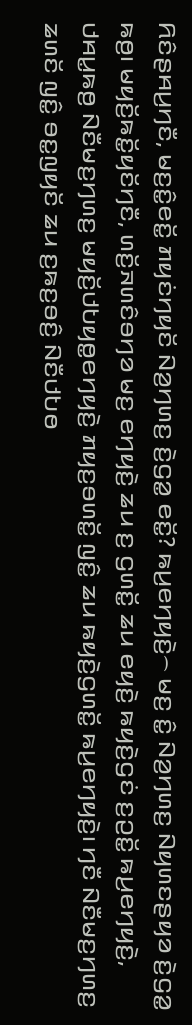ꤖꤢꤨꤔꤌꤣ꤬ꤚꤢꤪ, ꤗꤢ꤬ꤢꤨ꤭ꤕꤢꤩ꤭ ꤊꤟꤢꤦꤚꤟꤢꤩ ꤡꤤ꤬ꤚꤛꤢ꤬ ꤢꤧ꤬ꤞꤤ꤭ ꤕꤢꤩ꤭? ꤒꤣ꤬ꤕꤚꤟꤢꤧ꤬꤮ ꤗꤢ꤬ ꤢꤨ꤭ ꤡꤤ꤬ꤚꤛꤢ꤬ ꤡꤟꤛꤢꤔꤟꤤ ꤢꤧ꤬ꤞꤤ꤭ ꤒꤥ꤬꤯ ꤗꤟꤢꤩ꤬ꤒꤢꤩ꤭ꤟꤢꤩꤚꤢꤪ, ꤛꤢꤩ꤬ꤏꤛꤢꤨꤋꤚꤤ ꤗꤢ꤬ ꤕꤚꤟꤢꤧ꤬ ꤘꤣ ꤢ꤬ ꤞꤛꤢꤩ꤭ ꤘꤣ ꤕꤟꤢꤧ꤬ ꤒꤟꤢꤧ꤬ꤞꤢꤦ ꤢ꤬ꤑꤢꤩ꤭ ꤒꤣ꤬ꤕꤚꤟꤢꤧ꤬, ꤓꤌꤣ꤭ꤒꤥ꤬ ꤡꤢꤪꤗꤢ꤬ꤚꤛꤢ꤬ ꤗꤟꤢꤩ꤬ꤓꤝꤟꤥ꤭ꤕꤚꤟꤢꤧ꤬ ꤊꤟꤢ꤬ꤋꤛꤢꤩ꤭ ꤜꤢꤨ꤭ ꤘꤣ ꤒꤟꤢꤧ꤬ꤞꤛꤢꤩ꤭ ꤒꤣ꤬ꤕꤚꤟꤢꤧ꤬꤯ ꤚꤢꤪ ꤡꤢꤪꤗꤢ꤬ꤚꤛꤢ꤬ ꤘꤛꤢꤩ ꤜꤢꤨ꤭ ꤋꤢ꤭ꤜꤟꤢꤩ ꤘꤣ ꤢ꤬ꤒꤢ꤬ꤋꤢꤨ꤬ ꤡꤢꤪꤓꤝꤥ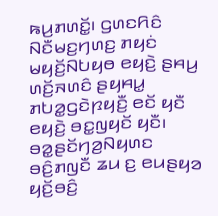ꤒꤣ꤬ꤊꤛꤢꤩ꤭꤯ ꤞꤛꤢꤖꤢꤨ ꤡꤢꤪꤗꤢ꤬ꤚꤛꤢ꤬ ꤊꤟꤢꤦ ꤗꤟꤢꤩ꤬ꤡꤝꤟꤥ ꤕꤟꤢꤧ꤬ ꤔꤌꤣ꤬ ꤛꤢꤩ꤬ꤏꤛꤢꤨ ꤔꤟꤌꤣ꤭ ꤊꤝꤤ꤭ꤞꤢꤧꤐꤟꤢꤪ꤬ ꤕꤢꤩ ꤟꤢꤪ ꤕꤟꤢꤧ꤬ ꤋꤢ꤭ꤜꤟꤢꤩ ꤟꤢꤪ꤯
ꤋꤤ꤭ꤔꤢꤩꤚꤤ꤬ꤡꤟꤛꤢ ꤋꤢꤨ꤬ꤊꤜꤢꤪ ꤘꤣ ꤢ꤬ ꤕꤣꤔꤟꤤ ꤟꤢꤩ꤬ꤋꤢꤨ꤬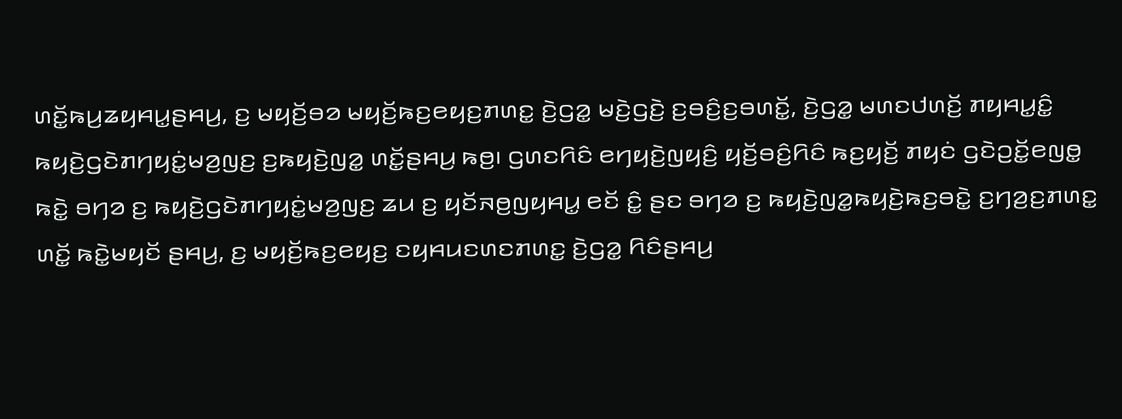ꤛꤢꤩ꤭ꤒꤣ꤬ꤘꤟꤌꤣ꤭ꤔꤌꤣ꤬, ꤢ꤬ ꤗꤟꤢꤩ꤬ꤋꤤ ꤗꤟꤢꤩ꤬ꤒꤢ꤬ꤕꤟꤢ꤬ꤊꤛꤢ꤭ ꤢꤧ꤬ꤞꤤ꤭ ꤗꤢꤧ꤬ꤞꤢꤧ꤬ ꤢ꤬ꤋꤢꤨ꤬ꤢ꤬ꤋꤛꤢꤩ꤭, ꤢꤧ꤬ꤞꤤ꤭ ꤗꤛꤢꤓꤛꤢꤩ꤬ ꤊꤟꤌꤣ꤭ꤢꤨ꤭ ꤒꤟꤢꤧ꤬ꤞꤢꤧꤊꤚꤟꤢꤦ꤭ꤗꤤ꤬ꤜꤢ꤬ ꤢ꤬ꤒꤟꤢꤧ꤬ꤜꤤ꤭ ꤛꤢꤩ꤭ꤔꤌꤣ꤬ ꤒꤥ꤬꤯ ꤞꤛꤢꤖꤢꤨ ꤕꤚꤟꤢꤧ꤬ꤜꤟꤢꤨ꤬ ꤟꤢꤩ꤬ꤋꤢꤨ꤬ꤖꤢꤨ ꤒꤢ꤬ꤟꤢꤩ꤬ ꤊꤟꤢꤦ ꤞꤢꤧꤑꤢꤩ꤭ꤕꤜꤥ꤭ ꤒꤢꤧ꤭ ꤋꤚꤤ ꤢ꤬ ꤒꤟꤢꤧ꤬ꤞꤢꤧꤊꤚꤟꤢꤦ꤭ꤗꤤ꤬ꤜꤢ꤬ ꤘꤣ ꤢ꤬ ꤟꤢꤩꤏꤥ꤬ꤜꤟꤌꤣ꤭ ꤕꤢꤩ ꤢꤨ꤭ ꤔꤢ ꤋꤚꤤ ꤢ꤬ ꤒꤟꤢꤧ꤬ꤜꤤ꤭ꤒꤟꤢꤧ꤬ꤒꤢ꤬ꤋꤢꤧ꤭ ꤢ꤬ꤚꤤ꤬ꤢ꤬ꤊꤛꤢ꤭ ꤛꤢꤩ꤭ ꤒꤢꤧ꤭ꤗꤟꤢꤩ ꤔꤌꤣ꤬, ꤢ꤬ ꤗꤟꤢꤩ꤬ꤒꤢ꤬ꤕꤟꤢ꤬ ꤢꤟꤌꤣꤢꤛꤢꤊꤛꤢ꤭ ꤢꤧ꤬ꤞꤤ꤭ ꤖꤢꤨꤔꤌꤣ꤬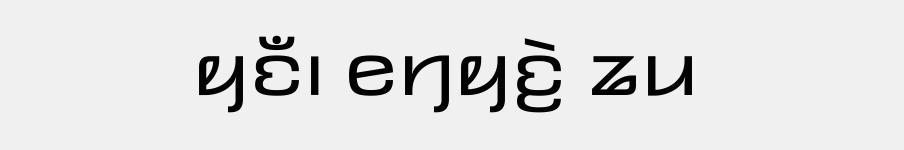ꤟꤢꤪ꤯ ꤕꤚꤟꤢꤧ꤬ ꤘꤣ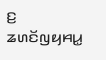ꤢ꤬ ꤘꤛꤢꤩꤜꤟꤌꤣ꤭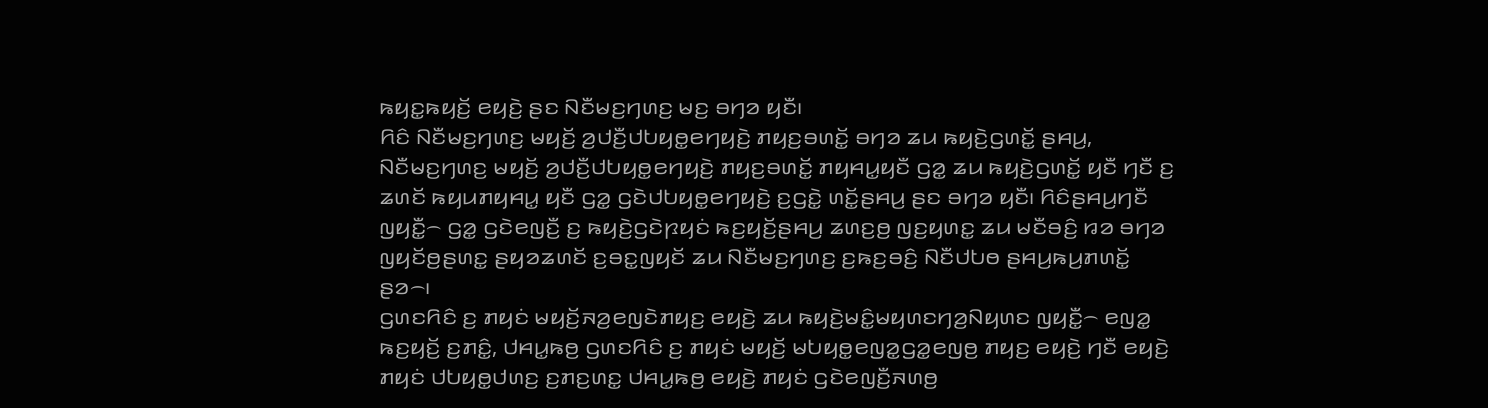ꤒꤟꤢ꤭ꤒꤟꤢꤩ꤬ ꤕꤟꤢꤧ꤬ ꤔꤢ ꤡꤢꤪꤗꤢ꤬ꤚꤛꤢ꤬ ꤗꤢ꤬ ꤋꤚꤤ ꤟꤢꤪ꤯
ꤖꤢꤨ ꤡꤢꤪꤗꤢ꤬ꤚꤛꤢ꤬ ꤗꤟꤢꤩ꤬ ꤤ꤬ꤓꤢꤪ꤬ꤓꤝꤟꤥ꤭ꤕꤚꤟꤢꤧ꤬ ꤊꤟꤢ꤬ꤋꤛꤢꤩ꤭ ꤋꤚꤤ ꤘꤣ ꤒꤟꤢꤧ꤬ꤞꤛꤢꤩ꤭ ꤔꤌꤣ꤬, ꤡꤢꤪꤗꤢ꤬ꤚꤛꤢ꤬ ꤗꤟꤢꤩ꤬ ꤤ꤬ꤓꤢꤪ꤬ꤓꤝꤟꤥ꤭ꤕꤚꤟꤢꤧ꤬ ꤊꤟꤢ꤬ꤋꤛꤢꤩ꤭ ꤊꤟꤌꤣ꤭ꤟꤢꤪ ꤞꤤ꤭ ꤘꤣ ꤒꤟꤢꤧ꤬ꤞꤛꤢꤩ꤭ ꤟꤢꤪ ꤚꤢꤪ ꤢ꤬ ꤘꤛꤢꤩ ꤒꤟꤣꤊꤟꤌꤣ꤭ ꤟꤢꤪ ꤞꤤ꤭ ꤞꤢꤧꤓꤝꤟꤥ꤭ꤕꤚꤟꤢꤧ꤬ ꤢ꤬ꤞꤢꤧ꤭ ꤛꤢꤩ꤭ꤔꤌꤣ꤬ ꤔꤢ ꤋꤚꤤ ꤟꤢꤪ꤯ ꤖꤢꤨꤔꤌꤣ꤬ꤚꤢꤪ ꤜꤟꤢꤪ꤭꤮ ꤞꤤ꤭ ꤞꤢꤧꤕꤜꤢꤪ꤬ ꤢ꤬ ꤒꤟꤢꤧ꤬ꤞꤢꤧꤐꤟꤢꤦ ꤒꤢ꤬ꤟꤢꤩ꤬ꤔꤌꤣ꤬ ꤘꤛꤢ꤬ꤥ꤬ ꤜꤢ꤬ꤟꤛꤢ꤭ ꤘꤣ ꤗꤢꤪꤋꤢꤨ꤬ ꤙꤤ ꤋꤚꤤ ꤜꤟꤢꤩꤥ꤬ꤔꤛꤢ꤭ ꤔꤟꤤꤘꤛꤢꤩ ꤢ꤬ꤋꤢ꤭ꤜꤟꤢꤩ ꤘꤣ ꤡꤢꤪꤗꤢ꤬ꤚꤛꤢ꤬ ꤢ꤬ꤒꤢ꤬ꤋꤢꤨ꤬ ꤡꤢꤪꤓꤝꤥ ꤔꤌꤣ꤬ꤒꤣ꤬ꤊꤛꤢꤩ꤭ ꤔꤤ꤮꤯
ꤞꤛꤢꤖꤢꤨ ꤢ꤬ ꤊꤟꤢꤦ ꤗꤟꤢꤩ꤬ꤏꤤ꤬ꤕꤜꤢꤧꤊꤟꤢ꤬ ꤕꤟꤢꤧ꤬ ꤘꤣ ꤒꤟꤢꤧ꤬ꤗꤢꤨ꤭ꤗꤟꤛꤢꤚꤤ꤬ꤡꤟꤛꤢ ꤜꤟꤢꤪ꤭꤮ ꤕꤜꤤ꤭ ꤒꤢ꤬ꤟꤢꤩ꤬ ꤢ꤬ꤊꤢꤨ꤭, ꤓꤌꤣ꤭ꤒꤥ꤬ ꤞꤛꤢꤖꤢꤨ ꤢ꤬ ꤊꤟꤢꤦ ꤗꤟꤢꤩ꤬ ꤗꤝꤟꤥ꤭ꤕꤜꤤ꤭ꤞꤤ꤭ꤕꤜꤥ꤬ ꤊꤟꤢ꤬ ꤕꤟꤢꤧ꤬ ꤚꤢꤪ ꤕꤟꤢꤧ꤬ ꤊꤟꤢꤦ ꤓꤝꤟꤥ꤭ꤓꤛꤢ꤬ ꤢ꤬ꤊꤢ꤬ꤛꤢ꤭ ꤓꤌꤣ꤭ꤒꤥ꤬ ꤕꤟꤢꤧ꤬ ꤊꤟꤢꤦ ꤞꤢꤧꤕꤜꤢꤪ꤬ꤏꤛꤥ꤬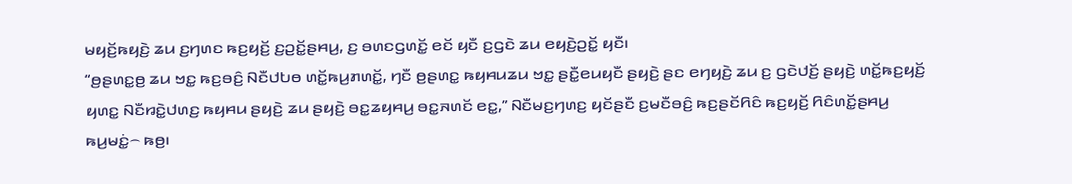ꤗꤟꤢꤩ꤬ꤒꤟꤢꤧ꤬ ꤘꤣ ꤢ꤬ꤚꤛꤢ ꤒꤢ꤬ꤟꤢꤩ꤬ ꤢ꤬ꤑꤢꤩ꤭ꤔꤌꤣ꤬, ꤢ꤬ ꤋꤛꤢꤞꤛꤢꤩ꤭ ꤕꤢꤩ ꤟꤢꤪ ꤢ꤬ꤞꤢꤧ ꤘꤣ ꤕꤟꤢꤧ꤬ꤑꤢꤩ꤭ ꤟꤢꤪ꤯
“ꤥ꤬ꤔꤛꤢ꤭ꤥ꤬ ꤘꤣ ꤠꤢ꤭ ꤒꤢ꤬ꤋꤢꤨ꤬ ꤡꤢꤪꤓꤝꤥ ꤛꤢꤩ꤭ꤒꤣ꤬ꤊꤛꤢꤩ꤭, ꤚꤢꤪ ꤥ꤬ꤔꤛꤢ꤭ ꤒꤟꤌꤣꤘꤣ ꤠꤢ꤭ ꤔꤢꤪ꤭ꤕꤣꤟꤢꤪ ꤔꤟꤢꤧ꤬ ꤔꤢ ꤕꤚꤟꤢꤧ꤬ ꤘꤣ ꤢ꤬ ꤞꤢꤧꤓꤢꤩ꤬ ꤔꤟꤢꤧ꤬ ꤛꤢꤩ꤭ꤒꤢ꤬ꤟꤢꤩ꤬ ꤟꤛꤢ꤭ ꤡꤢꤪꤙꤢꤧ꤭ꤓꤛꤢ꤬ ꤒꤟꤌꤣ ꤔꤟꤢꤧ꤬ ꤘꤣ ꤔꤟꤢꤧ꤬ ꤋꤢ꤭ꤘꤟꤌꤣ꤬ ꤋꤢ꤭ꤏꤛꤢꤩ ꤕꤢ꤭,” ꤡꤢꤪꤗꤢ꤬ꤚꤛꤢ꤬ ꤟꤢꤩꤔꤢꤪ ꤢ꤬ꤗꤢꤪꤋꤢꤨ꤬ ꤒꤢ꤬ꤔꤢꤩꤖꤢꤨ ꤒꤢ꤬ꤟꤢꤩ꤬ ꤖꤢꤨꤛꤢꤩ꤭ꤔꤌꤣ꤬ ꤒꤣ꤬ꤗꤢꤦ꤭꤮ ꤒꤥ꤬꤯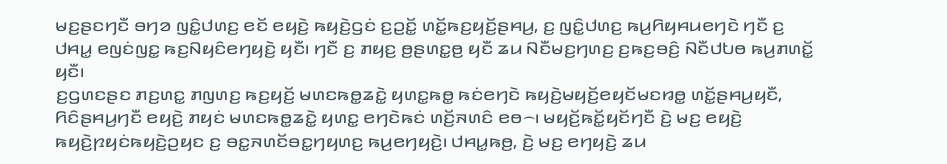ꤗꤢ꤬ꤔꤢꤚꤢꤪ ꤋꤚꤤ ꤜꤢꤨ꤭ꤓꤛꤢ꤬ ꤕꤢꤩ ꤕꤟꤢꤧ꤬ ꤒꤟꤢꤧ꤬ꤞꤢꤦ ꤢ꤬ꤑꤢꤩ꤭ ꤛꤢꤩ꤭ꤒꤢ꤬ꤟꤢꤩ꤬ꤔꤌꤣ꤬, ꤢ꤬ ꤜꤢꤨ꤭ꤓꤛꤢ꤬ ꤒꤣ꤬ꤖꤟꤌꤣꤕꤚꤢꤧ ꤚꤢꤪ ꤢ꤬ ꤓꤌꤣ꤭ ꤕꤜꤢꤦꤜꤢ꤭ ꤒꤢ꤬ꤡꤟꤢꤨꤕꤚꤟꤢꤧ꤬ ꤟꤢꤪ꤯ ꤚꤢꤪ ꤢ꤬ ꤊꤟꤢ꤬ ꤥ꤬ꤔꤛꤢ꤭ꤥ꤬ ꤟꤢꤪ ꤘꤣ ꤡꤢꤪꤗꤢ꤬ꤚꤛꤢ꤬ ꤢ꤬ꤒꤢ꤬ꤋꤢꤨ꤬ ꤡꤢꤪꤓꤝꤥ ꤒꤣ꤬ꤊꤛꤢꤩ꤭ ꤟꤢꤪ꤯
ꤢ꤬ꤞꤛꤢꤔꤢ ꤊꤢ꤬ꤛꤢ꤭ ꤊꤜꤛꤢ꤬ ꤒꤢ꤬ꤟꤢꤩ꤬ ꤗꤛꤢꤒꤥ꤭ꤘꤢꤧ꤭ ꤟꤛꤢ꤭ꤒꤥ꤭ ꤒꤢꤦꤕꤚꤢꤧ ꤒꤟꤢꤧ꤬ꤗꤟꤢꤩ꤬ꤕꤟꤢꤩꤗꤢꤙꤥ꤭ ꤛꤢꤩ꤭ꤔꤌꤣ꤬ꤟꤢꤪ, ꤖꤢꤨꤔꤌꤣ꤬ꤚꤢꤪ ꤕꤟꤢꤧ꤬ ꤊꤟꤢꤦ ꤗꤛꤢꤒꤥ꤭ꤘꤢꤧ꤭ ꤟꤛꤢ꤭ ꤕꤚꤢꤧꤒꤢꤦ ꤛꤢꤩ꤬ꤏꤛꤢꤨ ꤕꤥ꤮꤯ ꤗꤟꤢꤩ꤬ꤒꤢꤩ꤭ꤟꤢꤩꤚꤢꤪ ꤢꤧ꤬ ꤗꤢ꤬ ꤕꤟꤢꤧ꤬ ꤒꤟꤢꤧ꤬ꤐꤟꤢꤦꤒꤟꤢꤧ꤬ꤑꤟꤢ ꤢ꤬ ꤋꤢ꤭ꤏꤛꤢꤩꤋꤢ꤭ꤚꤟꤛꤢ꤬ ꤒꤣ꤬ꤕꤚꤟꤢꤧ꤬꤯ ꤓꤌꤣ꤭ꤒꤥ꤬, ꤢꤧ꤬ ꤗꤢ꤬ ꤕꤚꤟꤢꤧ꤬ ꤘꤣ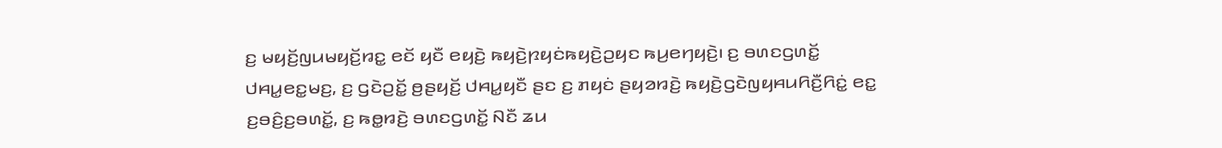ꤢ꤬ ꤗꤟꤢꤩ꤬ꤜꤣꤗꤟꤢꤩ꤬ꤙꤢ꤭ ꤕꤢꤩ ꤟꤢꤪ ꤕꤟꤢꤧ꤬ ꤒꤟꤢꤧ꤬ꤐꤟꤢꤦꤒꤟꤢꤧ꤬ꤑꤟꤢ ꤒꤣ꤬ꤕꤚꤟꤢꤧ꤬꤯ ꤢ꤬ ꤋꤛꤢꤞꤛꤢꤩ꤭ ꤓꤌꤣ꤭ꤕꤢ꤭ꤗꤢ꤬, ꤢ꤬ ꤞꤢꤧꤑꤢꤩ꤭ ꤥ꤬ꤔꤟꤢꤩ꤬ ꤓꤌꤣ꤭ꤟꤢꤪ ꤔꤢ ꤢ꤬ ꤊꤟꤢꤦ ꤔꤟꤤꤙꤢꤧ꤬ ꤒꤟꤢꤧ꤬ꤞꤢꤧꤜꤟꤌꤣꤖꤢꤪ꤬ꤖꤢꤦ꤭ ꤕꤢ꤭ ꤢ꤬ꤋꤢꤨ꤬ꤢ꤬ꤋꤛꤢꤩ꤭, ꤢ꤬ ꤒꤥ꤭ꤙꤢꤧ꤬ ꤋꤛꤢꤞꤛꤢꤩ꤭ ꤡꤢꤪ ꤘꤣ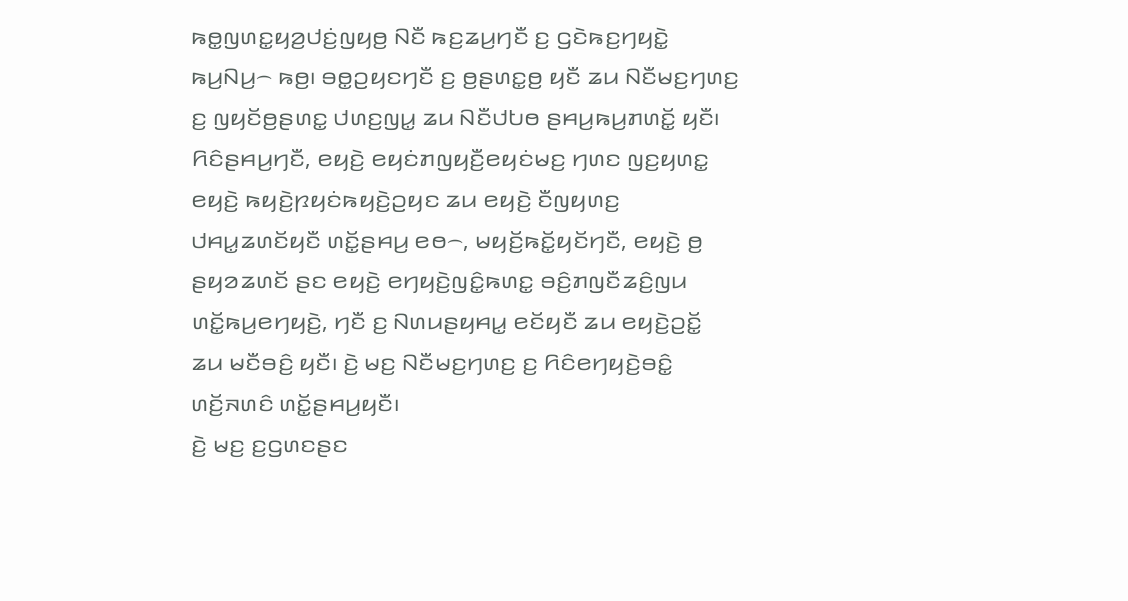ꤒꤥ꤭ꤜꤛꤢ꤭ꤟꤤ꤬ꤓꤢꤦ꤬ꤜꤟꤥ꤬ ꤡꤢꤪ ꤒꤢ꤬ꤘꤣ꤬ꤚꤢꤪ ꤢ꤬ ꤞꤢꤧꤒꤢ꤬ꤚꤟꤢꤧ꤭ ꤒꤣ꤬ꤡꤣ꤬꤮ ꤒꤥ꤬꤯ ꤋꤥ꤭ꤑꤟꤢꤚꤢꤪ ꤢ꤬ ꤥ꤬ꤔꤛꤢ꤭ꤥ꤬ ꤟꤢꤪ ꤘꤣ ꤡꤢꤪꤗꤢ꤬ꤚꤛꤢ꤬ ꤢ꤬ ꤜꤟꤢꤩꤥ꤬ꤔꤛꤢ꤭ ꤓꤛꤢ꤬ꤜꤣ꤭ ꤘꤣ ꤡꤢꤪꤓꤝꤥ ꤔꤌꤣ꤬ꤒꤣ꤬ꤊꤛꤢꤩ꤭ ꤟꤢꤪ꤯
ꤖꤢꤨꤔꤌꤣ꤬ꤚꤢꤪ, ꤕꤟꤢꤧ꤬ ꤕꤟꤢꤦꤊꤜꤟꤢꤪ꤬ꤕꤟꤢꤦꤗꤢ꤬ ꤚꤛꤢ ꤜꤢ꤬ꤟꤛꤢ꤭ ꤕꤟꤢꤧ꤬ ꤒꤟꤢꤧ꤬ꤐꤟꤢꤦꤒꤟꤢꤧ꤬ꤑꤟꤢ ꤘꤣ ꤕꤟꤢꤧ꤬ ꤢꤪꤜꤟꤛꤢ꤬ ꤓꤌꤣ꤭ꤘꤛꤢꤩꤟꤢꤪ ꤛꤢꤩ꤭ꤔꤌꤣ꤬ ꤕꤥ꤮, ꤗꤟꤢꤩ꤬ꤒꤢꤩ꤭ꤟꤢꤩꤚꤢꤪ, ꤕꤟꤢꤧ꤬ ꤥ꤬ ꤔꤟꤤꤘꤛꤢꤩ ꤔꤢ ꤕꤟꤢꤧ꤬ ꤕꤚꤟꤢꤧ꤬ꤜꤢꤨ꤭ꤒꤛꤢ꤭ ꤋꤢꤨ꤬ꤊꤜꤢꤪꤘꤢꤨ꤬ꤜꤣ ꤛꤢꤩ꤭ꤒꤣ꤬ꤕꤚꤟꤢꤧ꤬, ꤚꤢꤪ ꤢ꤬ ꤡꤛꤣꤔꤟꤌꤣ꤭ ꤕꤢꤩꤟꤢꤪ ꤘꤣ ꤕꤟꤢꤧ꤬ꤑꤢꤩ꤭ ꤘꤣ ꤗꤢꤪꤋꤢꤨ꤬ ꤟꤢꤪ꤯ ꤢꤧ꤬ ꤗꤢ꤬ ꤡꤢꤪꤗꤢ꤬ꤚꤛꤢ꤬ ꤢ꤬ ꤖꤢꤨꤕꤚꤟꤢꤧ꤬ꤋꤢꤨ꤭ ꤛꤢꤩ꤬ꤏꤛꤢꤨ ꤛꤢꤩ꤭ꤔꤌꤣ꤬ꤟꤢꤪ꤯
ꤢꤧ꤬ ꤗꤢ꤬ ꤢ꤬ꤞꤛꤢꤔꤢ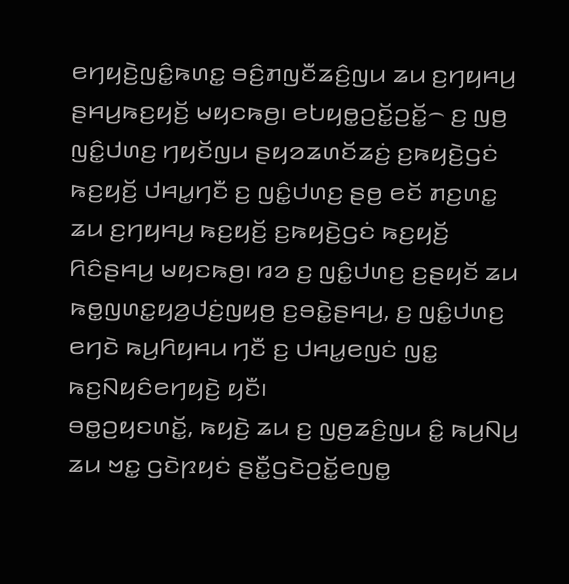ꤕꤚꤟꤢꤧ꤬ꤜꤢꤨ꤭ꤒꤛꤢ꤭ ꤋꤢꤨ꤬ꤊꤜꤢꤪꤘꤢꤨ꤬ꤜꤣ ꤘꤣ ꤢ꤬ꤚꤟꤌꤣ꤬ ꤔꤌꤣ꤬ꤒꤢ꤬ꤟꤢꤩ꤬ ꤗꤟꤢꤒꤥ꤬꤯ ꤕꤝꤟꤥ꤭ꤑꤢꤩ꤭ꤑꤢꤩ꤭꤮ ꤢ꤬ ꤜꤥ꤬ ꤜꤢꤨ꤭ꤓꤛꤢ꤬ ꤚꤟꤢꤩꤜꤣ ꤔꤟꤤꤘꤛꤢꤩꤘꤢꤦ꤬ ꤢ꤬ꤒꤟꤢꤧ꤬ꤞꤢꤦ ꤒꤢ꤬ꤟꤢꤩ꤬ ꤓꤌꤣ꤭ꤚꤢꤪ ꤢ꤬ ꤜꤢꤨ꤭ꤓꤛꤢ꤬ ꤔꤥ꤬ ꤕꤢꤩ ꤊꤢ꤬ꤛꤢ꤭ ꤘꤣ ꤢ꤬ꤚꤟꤌꤣ꤬ ꤒꤢ꤬ꤟꤢꤩ꤬ ꤢ꤬ꤒꤟꤢꤧ꤬ꤞꤢꤦ ꤒꤢ꤬ꤟꤢꤩ꤬ ꤖꤢꤨꤔꤌꤣ꤬ ꤗꤟꤢꤒꤥ꤬꤯ ꤙꤤ ꤢ꤬ ꤜꤢꤨ꤭ꤓꤛꤢ꤬ ꤢ꤬ꤔꤟꤢꤩ ꤘꤣ ꤒꤥ꤭ꤜꤛꤢ꤭ꤟꤤ꤬ꤓꤢꤦ꤬ꤜꤟꤥ꤬ ꤢ꤬ꤋꤢꤧ꤭ꤔꤌꤣ꤬, ꤢ꤬ ꤜꤢꤨ꤭ꤓꤛꤢ꤬ ꤕꤚꤢꤧ ꤒꤣ꤬ꤖꤟꤌꤣ ꤚꤢꤪ ꤢ꤬ ꤓꤌꤣ꤭ꤕꤜꤢꤦ ꤜꤢ꤭ ꤒꤢ꤬ꤡꤟꤢꤨꤕꤚꤟꤢꤧ꤬ ꤟꤢꤪ꤯
ꤋꤥ꤭ꤑꤟꤢꤛꤢꤩ꤭, ꤒꤟꤢꤧ꤬ ꤘꤣ ꤢ꤬ ꤜꤥ꤬ꤘꤢꤨ꤬ꤜꤣ ꤢꤨ꤭ ꤒꤣ꤬ꤡꤣ꤬ ꤘꤣ ꤠꤢ꤭ ꤞꤢꤧꤐꤟꤢꤦ ꤔꤢꤪ꤭ꤞꤢꤧꤑꤢꤩ꤭ꤕꤜꤥ꤭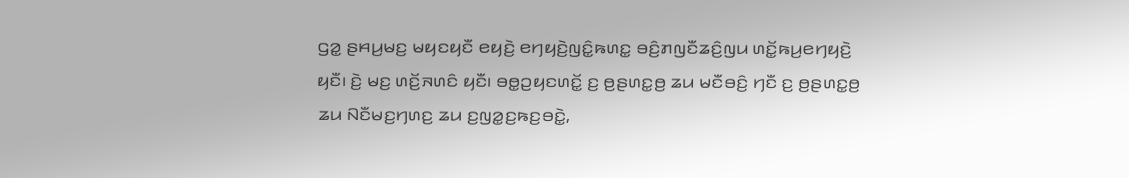ꤞꤤ꤭ ꤔꤌꤣ꤬ꤗꤢ꤬ ꤗꤟꤢꤟꤢꤪ ꤕꤟꤢꤧ꤬ ꤕꤚꤟꤢꤧ꤬ꤜꤢꤨ꤭ꤒꤛꤢ꤭ ꤋꤢꤨ꤬ꤊꤜꤢꤪꤘꤢꤨ꤬ꤜꤣ ꤛꤢꤩ꤭ꤒꤣ꤬ꤕꤚꤟꤢꤧ꤬ ꤟꤢꤪ꤯ ꤢꤧ꤬ ꤗꤢ꤬ ꤛꤢꤩ꤬ꤏꤛꤢꤨ ꤟꤢꤪ꤯ ꤋꤥ꤭ꤑꤟꤢꤛꤢꤩ꤭ ꤢ꤬ ꤥ꤬ꤔꤛꤢ꤭ꤥ꤬ ꤘꤣ ꤗꤢꤪꤋꤢꤨ꤬ ꤚꤢꤪ ꤢ꤬ ꤥ꤬ꤔꤛꤢ꤭ꤥ꤬ ꤘꤣ ꤡꤢꤪꤗꤢ꤬ꤚꤛꤢ꤬ ꤘꤣ ꤢ꤬ꤜꤤ꤭ꤢ꤬ꤒꤢ꤬ꤋꤢꤧ꤭,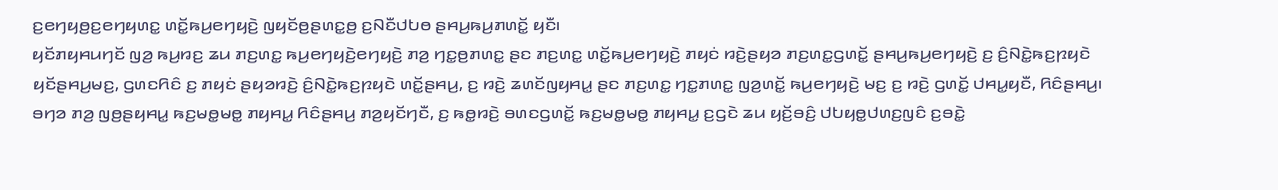ꤢ꤬ꤕꤚꤟꤥ꤬ꤢ꤬ꤕꤚꤟꤛꤢ꤭ ꤛꤢꤩ꤭ꤒꤣ꤬ꤕꤚꤟꤢꤧ꤬ ꤜꤟꤢꤩꤥ꤬ꤔꤛꤢ꤭ꤥ꤬ ꤢ꤬ꤡꤢꤪꤓꤝꤥ ꤔꤌꤣ꤬ꤒꤣ꤬ꤊꤛꤢꤩ꤭ ꤟꤢꤪ꤯
ꤟꤢꤩꤊꤟꤌꤣꤚꤢꤩ ꤜꤤ꤬ ꤒꤣ꤬ꤙꤢ꤬ ꤘꤣ ꤊꤢ꤬ꤛꤢ꤭ ꤒꤣ꤬ꤕꤚꤟꤢꤧ꤬ꤕꤚꤟꤢꤧ꤬ ꤊꤤ꤬ ꤚꤢ꤭ꤥ꤬ꤊꤛꤢ꤭ ꤔꤢ ꤊꤢ꤬ꤛꤢ꤭ ꤛꤢꤩ꤭ꤒꤣ꤬ꤕꤚꤟꤢꤧ꤬ ꤊꤟꤢꤦ ꤙꤢꤧ꤬ꤔꤟꤤ ꤊꤢ꤬ꤛꤢ꤭ꤞꤛꤢꤩ꤭ ꤔꤌꤣ꤬ꤒꤣ꤬ꤕꤚꤟꤢꤧ꤬ ꤢ꤬ ꤢꤨ꤬ꤡꤢꤧ꤭ꤒꤢ꤬ꤐꤟꤢꤧ ꤟꤢꤩꤔꤌꤣ꤬ꤗꤢ꤬, ꤞꤛꤢꤖꤢꤨ ꤢ꤬ ꤊꤟꤢꤦ ꤔꤟꤤꤙꤢꤧ꤬ ꤢꤨ꤬ꤡꤢꤧ꤭ꤒꤢ꤬ꤐꤟꤢꤧ ꤛꤢꤩ꤭ꤔꤌꤣ꤬, ꤢ꤬ ꤙꤢꤧ꤬ ꤘꤛꤢꤩꤜꤟꤌꤣ꤭ ꤔꤢ ꤊꤢ꤬ꤛꤢ꤭ ꤚꤢ꤭ꤊꤛꤢ꤭ ꤜꤤ꤬ꤛꤢꤩ꤭ ꤒꤣ꤬ꤕꤚꤟꤢꤧ꤬ ꤗꤢ꤬ ꤢ꤬ ꤙꤢꤧ꤬ ꤞꤛꤢꤩ꤭ ꤓꤌꤣ꤭ꤟꤢꤪ, ꤖꤢꤨꤔꤌꤣ꤬꤯
ꤋꤚꤤ ꤊꤤ꤬ ꤜꤥ꤬ꤔꤟꤌꤣ꤭ ꤒꤢ꤬ꤗꤥ꤭ꤗꤥ꤭ ꤊꤟꤌꤣ꤭ ꤖꤢꤨꤔꤌꤣ꤬ ꤊꤤ꤬ꤟꤢꤩꤚꤢꤪ, ꤢ꤬ ꤒꤥ꤭ꤙꤢꤧ꤬ ꤋꤛꤢꤞꤛꤢꤩ꤭ ꤒꤢ꤬ꤗꤥ꤭ꤗꤥ꤭ ꤊꤟꤌꤣ꤭ ꤢ꤬ꤞꤢꤧ ꤘꤣ ꤟꤢꤩ꤬ꤋꤢꤨ꤬ ꤓꤝꤟꤥ꤭ꤓꤛꤢ꤬ꤜꤢꤨ ꤢ꤬ꤋꤢꤧ꤭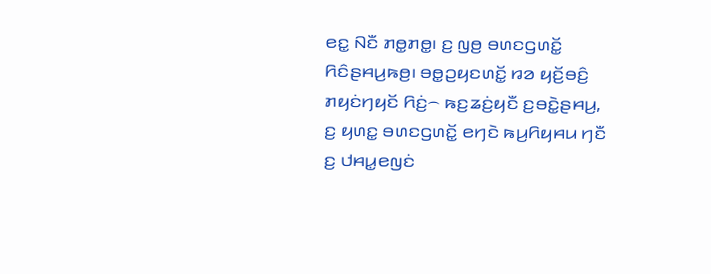ꤕꤢ꤭ ꤡꤢꤪ ꤊꤥ꤭ꤊꤥ꤭꤯ ꤢ꤬ ꤜꤥ꤬ ꤋꤛꤢꤞꤛꤢꤩ꤭ ꤖꤢꤨꤔꤌꤣ꤬ꤒꤥ꤬꤯ ꤋꤥ꤭ꤑꤟꤢꤛꤢꤩ꤭ ꤙꤤ ꤟꤢꤩ꤬ꤋꤢꤨ꤬ ꤊꤟꤢꤦꤚꤟꤢꤩ ꤖꤢꤦ꤬꤮ ꤒꤢ꤬ꤘꤢꤦ꤬ꤟꤢꤪ ꤢ꤬ꤋꤢꤧ꤭ꤔꤌꤣ꤬, ꤢ꤬ ꤟꤛꤢ꤭ ꤋꤛꤢꤞꤛꤢꤩ꤭ ꤕꤚꤢꤧ ꤒꤣ꤬ꤖꤟꤌꤣ ꤚꤢꤪ ꤢ꤬ ꤓꤌꤣ꤭ꤕꤜꤢꤦ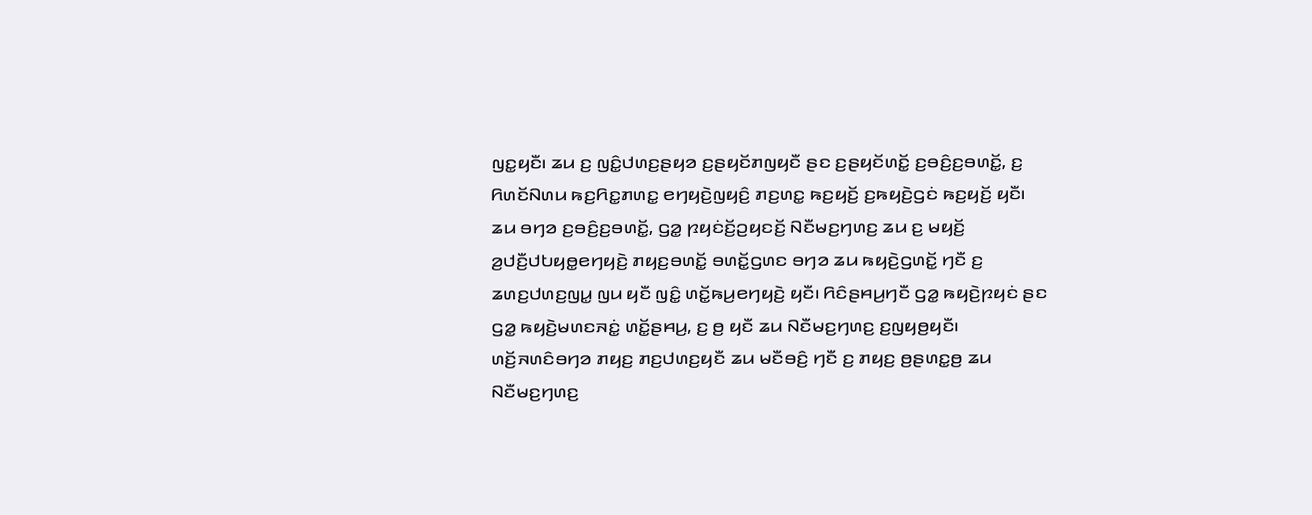ꤜꤢ꤭ꤟꤢꤪ꤯ ꤘꤣ ꤢ꤬ ꤜꤢꤨ꤭ꤓꤛꤢ꤬ꤔꤟꤤ ꤢ꤬ꤔꤟꤢꤩꤊꤜꤟꤢꤪ ꤔꤢ ꤢ꤬ꤔꤟꤢꤩꤛꤢꤩ꤭ ꤢ꤬ꤋꤢꤨ꤬ꤢ꤬ꤋꤛꤢꤩ꤭, ꤢ꤬ ꤖꤛꤢꤩꤡꤛꤣ ꤒꤢ꤬ꤖꤢ꤭ꤊꤛꤢ꤭ ꤕꤚꤟꤢꤧ꤬ꤜꤟꤢꤨ꤬ ꤊꤢ꤬ꤛꤢ꤭ ꤒꤢ꤬ꤟꤢꤩ꤬ ꤢ꤬ꤒꤟꤢꤧ꤬ꤞꤢꤦ ꤒꤢ꤬ꤟꤢꤩ꤬ ꤟꤢꤪ꤯
ꤘꤣ ꤋꤚꤤ ꤢ꤬ꤋꤢꤨ꤬ꤢ꤬ꤋꤛꤢꤩ꤭, ꤞꤤ꤭ ꤐꤟꤢꤦꤢꤩ꤬ꤑꤟꤢꤢꤩ꤬ ꤡꤢꤪꤗꤢ꤬ꤚꤛꤢ꤬ ꤘꤣ ꤢ꤬ ꤗꤟꤢꤩ꤬ ꤤ꤬ꤓꤢꤪ꤬ꤓꤝꤟꤥ꤭ꤕꤚꤟꤢꤧ꤬ ꤊꤟꤢ꤬ꤋꤛꤢꤩ꤭ ꤋꤛꤢꤩ꤭ꤞꤛꤢ ꤋꤚꤤ ꤘꤣ ꤒꤟꤢꤧ꤬ꤞꤛꤢꤩ꤭ ꤚꤢꤪ ꤢ꤬ ꤘꤛꤢ꤬ꤓꤛꤢ꤬ꤜꤣ꤭ ꤜꤣ ꤟꤢꤪ ꤜꤢꤨ꤭ ꤛꤢꤩ꤭ꤒꤣ꤬ꤕꤚꤟꤢꤧ꤬ ꤟꤢꤪ꤯ ꤖꤢꤨꤔꤌꤣ꤬ꤚꤢꤪ ꤞꤤ꤭ ꤒꤟꤢꤧ꤬ꤐꤟꤢꤦ ꤔꤢ ꤞꤤ꤭ ꤒꤟꤢꤧ꤬ꤗꤛꤢꤏꤢꤦ꤭ ꤛꤢꤩ꤭ꤔꤌꤣ꤬, ꤢ꤬ ꤥ꤬ ꤟꤢꤪ ꤘꤣ ꤡꤢꤪꤗꤢ꤬ꤚꤛꤢ꤬ ꤢ꤬ꤜꤟꤥ꤬ꤟꤢꤪ꤯
ꤛꤢꤩ꤬ꤏꤛꤢꤨꤋꤚꤤ ꤊꤟꤢ꤬ ꤊꤢ꤬ꤓꤛꤢ꤬ꤟꤢꤪ ꤘꤣ ꤗꤢꤪꤋꤢꤨ꤬ ꤚꤢꤪ ꤢ꤬ ꤊꤟꤢ꤬ ꤥ꤬ꤔꤛꤢ꤭ꤥ꤬ ꤘꤣ ꤡꤢꤪꤗꤢ꤬ꤚꤛꤢ꤬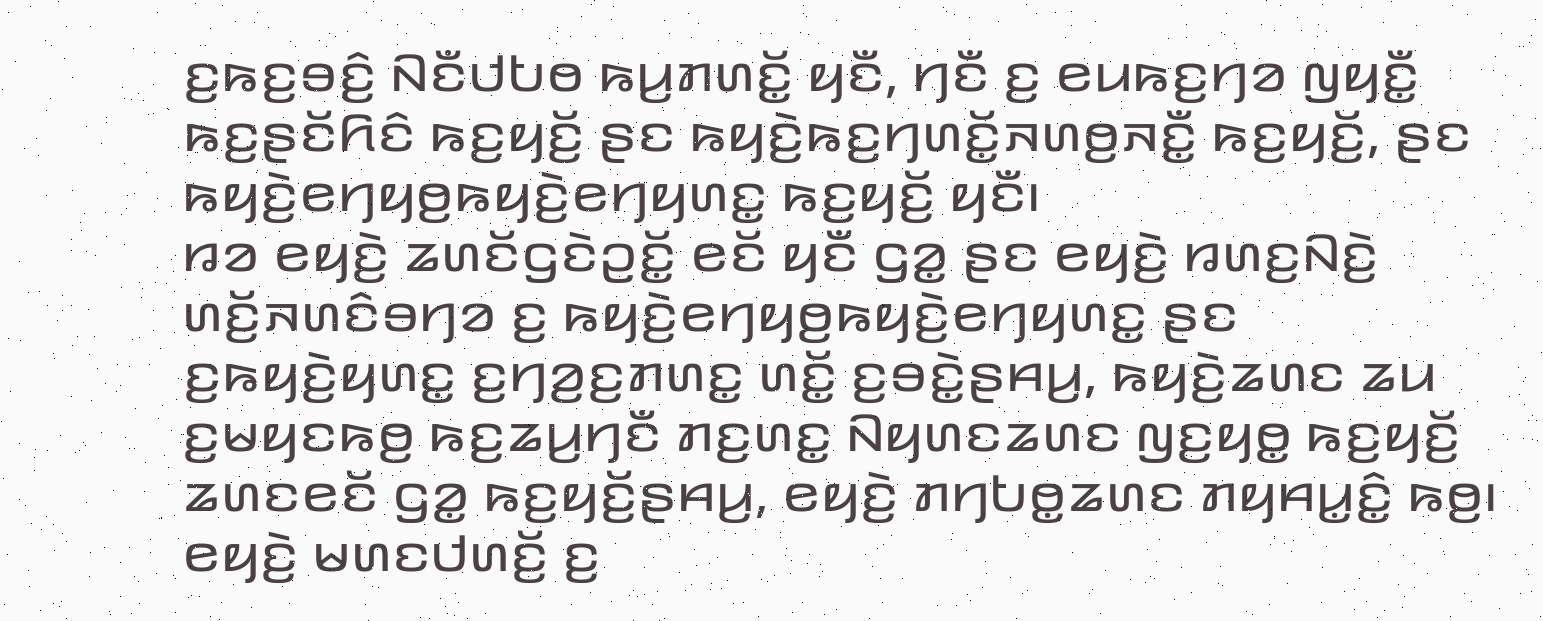ꤢ꤬ꤒꤢ꤬ꤋꤢꤨ꤬ ꤡꤢꤪꤓꤝꤥ ꤒꤣ꤬ꤊꤛꤢꤩ꤭ ꤟꤢꤪ, ꤚꤢꤪ ꤢ꤬ ꤕꤣꤒꤢ꤬ꤚꤤ ꤜꤟꤢꤪ꤭ ꤒꤢ꤬ꤔꤢꤩꤖꤢꤨ ꤒꤢ꤬ꤟꤢꤩ꤬ ꤔꤢ ꤒꤟꤢꤧ꤬ꤒꤢ꤬ꤚꤛꤢꤩ꤭ꤏꤛꤥ꤬ꤏꤢꤪ꤭ ꤒꤢ꤬ꤟꤢꤩ꤬, ꤔꤢ ꤒꤟꤢꤧ꤬ꤕꤚꤟꤥ꤬ꤒꤟꤢꤧ꤬ꤕꤚꤟꤛꤢ꤭ ꤒꤢ꤬ꤟꤢꤩ꤬ ꤟꤢꤪ꤯
ꤙꤤ ꤕꤟꤢꤧ꤬ ꤘꤛꤢꤩꤞꤢꤧꤑꤢꤩ꤭ ꤕꤢꤩ ꤟꤢꤪ ꤞꤤ꤭ ꤔꤢ ꤕꤟꤢꤧ꤬ ꤙꤛꤢ꤬ꤡꤢꤧ꤬ ꤛꤢꤩ꤬ꤏꤛꤢꤨꤋꤚꤤ ꤢ꤬ ꤒꤟꤢꤧ꤬ꤕꤚꤟꤥ꤬ꤒꤟꤢꤧ꤬ꤕꤚꤟꤛꤢ꤭ ꤔꤢ ꤢ꤬ꤒꤟꤢꤧ꤬ꤟꤛꤢ꤭ ꤢ꤬ꤚꤤ꤬ꤢ꤬ꤊꤛꤢ꤭ ꤛꤢꤩ꤭ ꤢ꤬ꤋꤢꤧ꤭ꤔꤌꤣ꤬, ꤒꤟꤢꤧ꤬ꤘꤛꤢ ꤘꤣ ꤢ꤬ꤗꤟꤢꤒꤥ꤬ ꤒꤢ꤬ꤘꤣ꤬ꤚꤢꤪ ꤊꤢ꤬ꤛꤢ꤭ ꤡꤟꤛꤢꤘꤛꤢ ꤜꤢ꤬ꤟꤥ꤭ ꤒꤢ꤬ꤟꤢꤩ꤬ ꤘꤛꤢꤕꤢꤩ ꤞꤤ꤭ ꤒꤢ꤬ꤟꤢꤩ꤬ꤔꤌꤣ꤬, ꤕꤟꤢꤧ꤬ ꤊꤚꤝꤥ꤭ꤘꤛꤢ ꤊꤟꤌꤣ꤭ꤢꤨ꤭ ꤒꤥ꤬꤯ ꤕꤟꤢꤧ꤬ ꤗꤛꤢꤓꤛꤢꤩ꤬ ꤢ꤬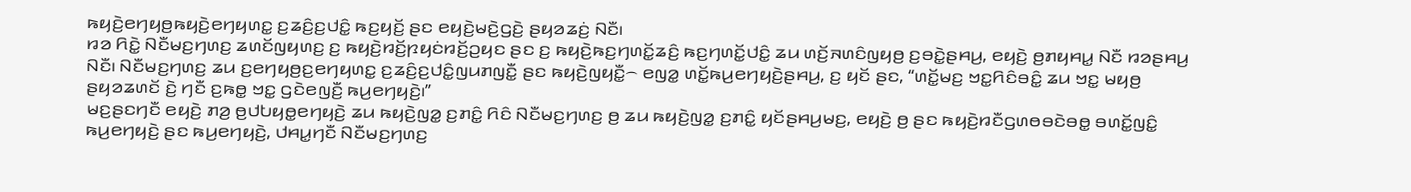ꤒꤟꤢꤧ꤬ꤕꤚꤟꤥ꤬ꤒꤟꤢꤧ꤬ꤕꤚꤟꤛꤢ꤭ ꤢ꤬ꤘꤢꤨ꤬ꤢ꤬ꤓꤢꤨ꤭ ꤒꤢ꤬ꤟꤢꤩ꤬ ꤔꤢ ꤕꤟꤢꤧ꤬ꤗꤢꤧ꤬ꤞꤢꤧ꤬ ꤔꤟꤤꤘꤢꤦ꤬ ꤡꤢꤪ꤯
ꤙꤤ ꤖꤢꤧ꤭ ꤡꤢꤪꤗꤢ꤬ꤚꤛꤢ꤬ ꤘꤛꤢꤩꤜꤟꤛꤢ꤬ ꤢ꤬ ꤒꤟꤢꤧ꤬ꤙꤢꤩ꤬ꤐꤟꤢꤦꤙꤢꤩ꤬ꤑꤟꤢ ꤔꤢ ꤢ꤬ ꤒꤟꤢꤧ꤬ꤒꤢ꤬ꤚꤛꤢꤩ꤭ꤘꤢꤨ꤬ ꤒꤢ꤬ꤚꤛꤢꤩ꤭ꤓꤢꤨ꤭ ꤘꤣ ꤛꤢꤩ꤬ꤏꤛꤢꤨꤜꤟꤥ꤬ ꤢ꤬ꤋꤢꤧ꤭ꤔꤌꤣ꤬, ꤕꤟꤢꤧ꤬ ꤥ꤬ꤊꤟꤌꤣ꤭ ꤡꤢꤪ ꤙꤤꤔꤌꤣ꤬ ꤡꤢꤪ꤯ ꤡꤢꤪꤗꤢ꤬ꤚꤛꤢ꤬ ꤘꤣ ꤢ꤬ꤕꤚꤟꤥ꤬ꤢ꤬ꤕꤚꤟꤛꤢ꤭ ꤢ꤬ꤘꤢꤨ꤬ꤢ꤬ꤓꤢꤨ꤭ꤜꤣꤊꤜꤢꤪ꤭ ꤔꤢ ꤒꤟꤢꤧ꤬ꤜꤟꤢꤪ꤭꤮ ꤕꤜꤤ꤭ ꤛꤢꤩ꤭ꤒꤣ꤬ꤕꤚꤟꤢꤧ꤬ꤔꤌꤣ꤬, ꤢ꤬ ꤟꤢꤩ ꤔꤢ, “ꤛꤢꤩ꤭ꤗꤢ꤬ ꤠꤢ꤭ꤖꤢꤨꤋꤢꤨ꤭ ꤘꤣ ꤠꤢ꤭ ꤗꤟꤥ꤬ ꤔꤟꤤꤘꤛꤢꤩ ꤢꤧ꤬ ꤚꤢꤪ ꤢ꤬ꤒꤥ꤭ ꤠꤢ꤭ ꤞꤢꤧꤕꤜꤢꤪ꤬ ꤒꤣ꤬ꤕꤚꤟꤢꤧ꤬꤯”
ꤗꤢ꤬ꤔꤢꤚꤢꤪ ꤕꤟꤢꤧ꤬ ꤊꤤ꤬ ꤥ꤬ꤓꤝꤟꤥ꤭ꤕꤚꤟꤢꤧ꤬ ꤘꤣ ꤒꤟꤢꤧ꤬ꤜꤤ꤭ ꤢ꤬ꤊꤢꤨ꤭ ꤖꤢꤨ ꤡꤢꤪꤗꤢ꤬ꤚꤛꤢ꤬ ꤥ꤬ ꤘꤣ ꤒꤟꤢꤧ꤬ꤜꤤ꤭ ꤢ꤬ꤊꤢꤨ꤭ ꤟꤢꤩꤔꤌꤣ꤬ꤗꤢ꤬, ꤕꤟꤢꤧ꤬ ꤥ꤬ ꤔꤢ ꤒꤟꤢꤧ꤬ꤙꤢꤪꤞꤛꤥꤋꤢꤧꤋꤥ꤭ ꤋꤛꤢꤩ꤭ꤜꤢꤨ꤭ ꤒꤣ꤬ꤕꤚꤟꤢꤧ꤬ ꤔꤢ ꤒꤣ꤬ꤕꤚꤟꤢꤧ꤬, ꤓꤌꤣ꤭ꤚꤢꤪ ꤡꤢꤪꤗꤢ꤬ꤚꤛꤢ꤬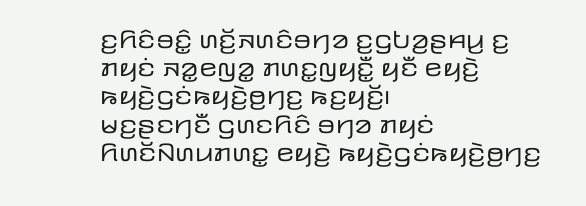ꤢ꤬ꤖꤢꤨꤋꤢꤨ꤭ ꤛꤢꤩ꤬ꤏꤛꤢꤨꤋꤚꤤ ꤢ꤬ꤞꤝꤤ꤬ꤔꤌꤣ꤬ ꤢ꤬ ꤊꤟꤢꤦ ꤏꤤ꤭ꤕꤜꤤ꤭ ꤊꤛꤢ꤭ꤜꤟꤢꤪ꤭ ꤟꤢꤪ ꤕꤟꤢꤧ꤬ ꤒꤟꤢꤧ꤬ꤞꤢꤦꤒꤟꤢꤧ꤬ꤥ꤬ꤚꤢ꤬ ꤒꤢ꤬ꤟꤢꤩ꤬꤯
ꤗꤢ꤬ꤔꤢꤚꤢꤪ ꤞꤛꤢꤖꤢꤨ ꤋꤚꤤ ꤊꤟꤢꤦ ꤖꤛꤢꤩꤡꤛꤣꤊꤛꤢ꤭ ꤕꤟꤢꤧ꤬ ꤒꤟꤢꤧ꤬ꤞꤢꤦꤒꤟꤢꤧ꤬ꤥ꤬ꤚꤢ꤬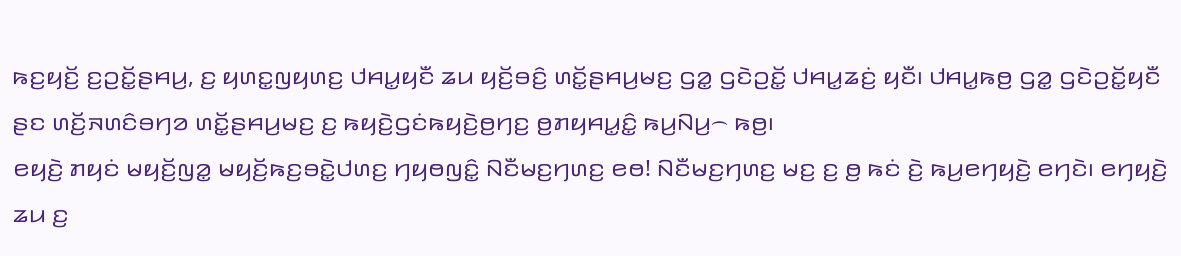ꤒꤢ꤬ꤟꤢꤩ꤬ ꤢ꤬ꤑꤢꤩ꤭ꤔꤌꤣ꤬, ꤢ꤬ ꤟꤛꤢ꤭ꤜꤟꤛꤢ꤬ ꤓꤌꤣ꤭ꤟꤢꤪ ꤘꤣ ꤟꤢꤩ꤬ꤋꤢꤨ꤬ ꤛꤢꤩ꤭ꤔꤌꤣ꤬ꤗꤢ꤬ ꤞꤤ꤭ ꤞꤢꤧꤑꤢꤩ꤭ ꤓꤌꤣ꤭ꤘꤢꤦ꤬ ꤟꤢꤪ꤯ ꤓꤌꤣ꤭ꤒꤥ꤬ ꤞꤤ꤭ ꤞꤢꤧꤑꤢꤩ꤭ꤟꤢꤪ ꤔꤢ ꤛꤢꤩ꤬ꤏꤛꤢꤨꤋꤚꤤ ꤛꤢꤩ꤭ꤔꤌꤣ꤬ꤗꤢ꤬ ꤢ꤬ ꤒꤟꤢꤧ꤬ꤞꤢꤦꤒꤟꤢꤧ꤬ꤥ꤬ꤚꤢ꤬ ꤥ꤬ꤊꤟꤌꤣ꤭ꤢꤨ꤭ ꤒꤣ꤬ꤡꤣ꤬꤮ ꤒꤥ꤬꤯
ꤕꤟꤢꤧ꤬ ꤊꤟꤢꤦ ꤗꤟꤢꤩ꤬ꤜꤤ꤭ ꤗꤟꤢꤩ꤬ꤒꤢ꤬ꤋꤢꤧ꤭ꤓꤛꤢ꤬ ꤚꤟꤥꤜꤢꤨ꤭ ꤡꤢꤪꤗꤢ꤬ꤚꤛꤢ꤬ ꤕꤥ! ꤡꤢꤪꤗꤢ꤬ꤚꤛꤢ꤬ ꤗꤢ꤬ ꤢ꤬ ꤥ꤬ ꤒꤢꤦ ꤢꤧ꤬ ꤒꤣ꤬ꤕꤚꤟꤢꤧ꤬ ꤕꤚꤢꤧ꤯ ꤕꤚꤟꤢꤧ꤬ ꤘꤣ ꤢ꤬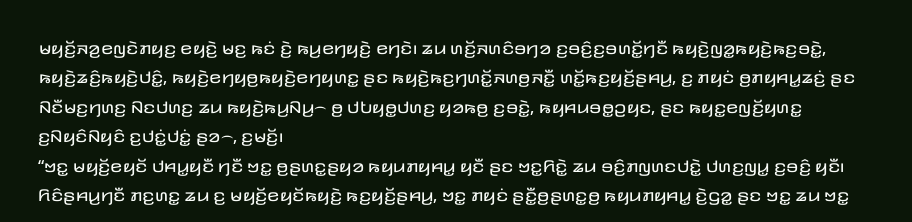ꤗꤟꤢꤩ꤬ꤏꤤ꤬ꤕꤜꤢꤧꤊꤟꤢ꤬ ꤕꤟꤢꤧ꤬ ꤗꤢ꤬ ꤒꤢꤦ ꤢꤧ꤬ ꤒꤣ꤬ꤕꤚꤟꤢꤧ꤬ ꤕꤚꤢꤧ꤯ ꤘꤣ ꤛꤢꤩ꤬ꤏꤛꤢꤨꤋꤚꤤ ꤢ꤬ꤋꤢꤨ꤬ꤢ꤬ꤋꤛꤢꤩ꤭ꤚꤢꤪ ꤒꤟꤢꤧ꤬ꤜꤤ꤭ꤒꤟꤢꤧ꤬ꤒꤢ꤬ꤋꤢꤧ꤭, ꤒꤟꤢꤧ꤬ꤘꤢꤨ꤬ꤒꤟꤢꤧ꤬ꤓꤢꤨ꤭, ꤒꤟꤢꤧ꤬ꤕꤚꤟꤥ꤬ꤒꤟꤢꤧ꤬ꤕꤚꤟꤛꤢ꤭ ꤔꤢ ꤒꤟꤢꤧ꤬ꤒꤢ꤬ꤚꤛꤢꤩ꤭ꤏꤛꤥ꤬ꤏꤢꤪ꤭ ꤛꤢꤩ꤭ꤒꤢ꤬ꤟꤢꤩ꤬ꤔꤌꤣ꤬, ꤢ꤬ ꤊꤟꤢꤦ ꤥ꤬ꤊꤟꤌꤣ꤭ꤘꤢꤦ꤬ ꤔꤢ ꤡꤢꤪꤗꤢ꤬ꤚꤛꤢ꤬ ꤡꤢꤓꤛꤢ꤬ ꤘꤣ ꤒꤟꤢꤧ꤬ꤒꤣ꤬ꤡꤣ꤬꤮ ꤥ꤬ ꤓꤝꤟꤥ꤭ꤓꤛꤢ꤬ ꤟꤤꤒꤥ꤬ ꤢ꤬ꤋꤢꤧ꤭, ꤒꤟꤌꤣꤋꤥ꤭ꤑꤟꤢ, ꤔꤢ ꤒꤟꤢ꤭ꤕꤜꤢꤩ꤬ꤟꤛꤢ꤭ ꤢ꤬ꤡꤟꤢꤨꤡꤟꤢꤨ ꤢ꤬ꤓꤢꤦ꤭ꤓꤢꤦ꤭ ꤔꤤ꤮, ꤢ꤬ꤗꤢꤩ꤬꤯
“ꤠꤢ꤭ ꤗꤟꤢꤩ꤬ꤕꤟꤢꤩ ꤓꤌꤣ꤭ꤟꤢꤪ ꤚꤢꤪ ꤠꤢ꤭ ꤥ꤬ꤔꤛꤢ꤭ꤔꤟꤤ ꤒꤟꤣꤊꤟꤌꤣ꤭ ꤟꤢꤪ ꤔꤢ ꤠꤢ꤭ꤖꤢꤧ꤭ ꤘꤣ ꤋꤢꤨ꤬ꤊꤜꤛꤢꤓꤢꤧ꤭ ꤓꤛꤢ꤬ꤜꤣ꤭ ꤢ꤬ꤋꤢꤨ꤬ ꤟꤢꤪ꤯ ꤖꤢꤨꤔꤌꤣ꤬ꤚꤢꤪ ꤊꤢ꤬ꤛꤢ꤭ ꤘꤣ ꤢ꤬ ꤗꤟꤢꤩ꤬ꤕꤟꤢꤩꤒꤟꤢꤧ꤬ ꤒꤢ꤬ꤟꤢꤩ꤬ꤔꤌꤣ꤬, ꤠꤢ꤭ ꤊꤟꤢꤦ ꤔꤢꤪ꤭ꤥ꤬ꤔꤛꤢ꤭ꤥ꤬ ꤒꤟꤣꤊꤟꤌꤣ꤭ ꤢꤧ꤬ꤞꤤ꤭ ꤔꤢ ꤠꤢ꤭ ꤘꤣ ꤠꤢ꤭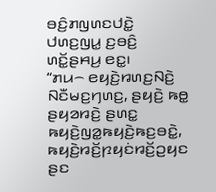ꤋꤢꤨ꤬ꤊꤜꤛꤢꤓꤢꤧ꤭ ꤓꤛꤢ꤬ꤜꤣ꤭ ꤢ꤬ꤋꤢꤨ꤬ ꤛꤢꤩ꤭ꤔꤌꤣ꤬ ꤕꤢ꤭꤯
“ꤊꤣ꤮ ꤕꤟꤢꤧ꤬ꤙꤛꤢ꤬ꤡꤢꤧ꤬ ꤡꤢꤪꤗꤢ꤬ꤚꤛꤢ꤬, ꤔꤟꤢꤧ꤬ ꤒꤥ꤭ ꤔꤟꤤꤙꤢꤧ꤬ ꤔꤛꤢ꤭ ꤒꤟꤢꤧ꤬ꤜꤤ꤭ꤒꤟꤢꤧ꤬ꤒꤢ꤬ꤋꤢꤧ꤭, ꤒꤟꤢꤧ꤬ꤙꤢꤩ꤬ꤐꤟꤢꤦꤙꤢꤩ꤬ꤑꤟꤢ ꤔꤢ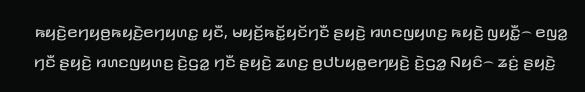ꤒꤟꤢꤧ꤬ꤕꤚꤟꤥ꤬ꤒꤟꤢꤧ꤬ꤕꤚꤟꤛꤢ꤭ ꤟꤢꤪ, ꤗꤟꤢꤩ꤬ꤒꤢꤩ꤭ꤟꤢꤩꤚꤢꤪ ꤔꤟꤢꤧ꤬ ꤙꤛꤢꤜꤟꤛꤢ꤬ ꤒꤟꤢꤧ꤬ ꤜꤟꤢꤪ꤭꤮ ꤕꤜꤤ꤭ ꤚꤢꤪ ꤔꤟꤢꤧ꤬ ꤙꤛꤢꤜꤟꤛꤢ꤬ ꤢꤧ꤬ꤞꤤ꤭ ꤚꤢꤪ ꤔꤟꤢꤧ꤬ ꤘꤛꤢ꤬ ꤥ꤬ꤓꤝꤟꤥ꤭ꤕꤚꤟꤢꤧ꤬ ꤢꤧ꤬ꤞꤤ꤭ ꤡꤟꤢꤨ꤮ ꤘꤢꤦ꤬ ꤔꤟꤢꤧ꤬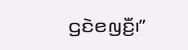ꤞꤢꤧꤕꤜꤢꤪ꤬꤯”